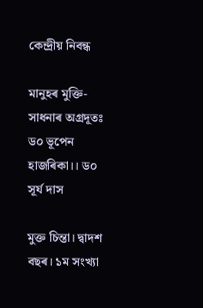কেন্দ্ৰীয় নিবন্ধ

মানুহৰ মুক্তি-সাধনাৰ অগ্রদূতঃ ড০ ভূপেন হাজৰিকা।। ড০ সূর্য দাস

মুক্ত চিন্তা। দ্বাদশ বছৰ। ১ম সংখ্যা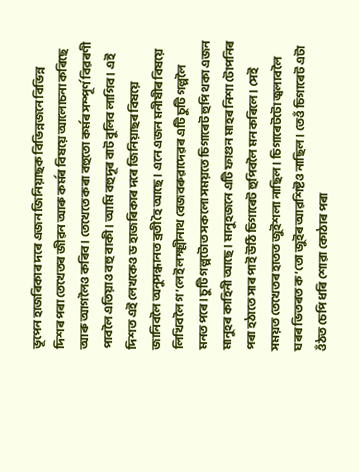ভূপেন হাজৰিকাৰ দৰে এজন জিনিয়াছক বিভিন্নজনে বিভিন্ন দিশৰ পৰা তেখেতৰ জীৱন আৰু কৰ্মৰ বিষয়ে আলোচনা কৰিছে আৰু আগলৈও কৰিব। তেখেতে কৰা বহুতো কর্মৰ সম্পূর্ণ বিৱৰণী পাবলৈ এতিয়াও বহু বাকী। আমি বহুদূৰ বাট বুলিব লাগিব। এই দিশত এই লেখকেও ড হাজৰিকাৰ দৰে জিনিয়াছৰ বিষয়ে জানিবলৈ অনুসন্ধানত ব্রতী হৈ আছে। এনে এজন মনীষীৰ বিষয়ে লিখিবলৈ গ’লেই লক্ষ্মীনাথ বেজবৰুৱাদেৱৰ এটি চুটি গল্পলৈ মনত পৰে। চুটি গল্পটোত সকলো সময়তে চিগাৰেট হুপি থকা এজন মানুহৰ কাহিনী আছে। মানুহজনে এটি ফাগুন মাহৰ নিশা টোপনিৰ পৰা হঠাতে সাৰ পাই উঠি চিগাৰেট হুপিবলৈ মন কৰিলে। সেই সময়ত তেখেতৰ হাতত জুইশলা নাছিল। চিগাৰেটটো জ্বলাবলৈ ঘৰৰ ভিতৰত ক’তো জুইৰ আৱশিষ্টও নাছিল। তেওঁ চিগাৰেট এটা ওঁঠত চেপি ধৰি শোৱা কোঠাৰ পৰা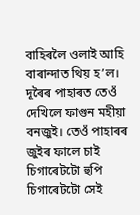বাহিৰলৈ ওলাই আহি বাৰান্দাত থিয় হ’ল। দূৰৈৰ পাহাৰত তেওঁ দেখিলে ফাগুন মহীয়া বনজুই। তেওঁ পাহাৰৰ জুইৰ ফালে চাই চিগাৰেটটো হুপি চিগাৰেটটো সেই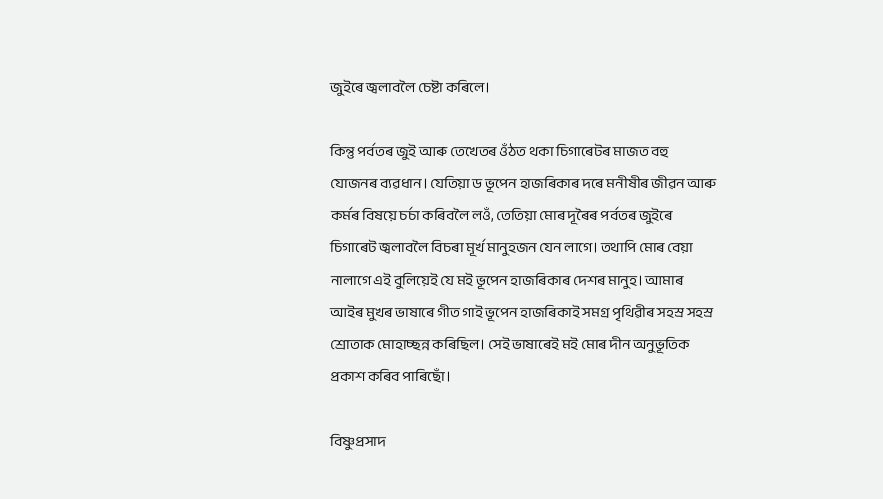জুইৰে জ্বলাবলৈ চেষ্টা কৰিলে।

কিন্তু পৰ্বতৰ জুই আৰু তেখেতৰ ওঁঠত থকা চিগাৰেটৰ মাজত বহু যোজনৰ ব্যৱধান। যেতিয়া ড ভূপেন হাজৰিকাৰ দৰে মনীষীৰ জীৱন আৰু কৰ্মৰ বিষয়ে চৰ্চা কৰিবলৈ লওঁ, তেতিয়া মোৰ দূৰৈৰ পৰ্বতৰ জুইৰে চিগাৰেট জ্বলাবলৈ বিচৰা মূর্খ মানুহজন যেন লাগে। তথাপি মোৰ বেয়া নালাগে এই বুলিয়েই যে মই ভূপেন হাজৰিকাৰ দেশৰ মানুহ। আমাৰ আইৰ মুখৰ ভাষাৰে গীত গাই ভূপেন হাজৰিকাই সমগ্র পৃথিৱীৰ সহস্র সহস্র শ্রোতাক মোহাচ্ছন্ন কৰিছিল। সেই ভাষাৰেই মই মোৰ দীন অনুভূতিক প্ৰকাশ কৰিব পাৰিছোঁ।

বিষ্ণুপ্ৰসাদ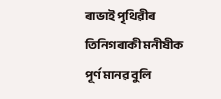ৰাভাই পৃথিৱীৰ তিনিগৰাকী মনীষীক পূৰ্ণ মানৱ বুলি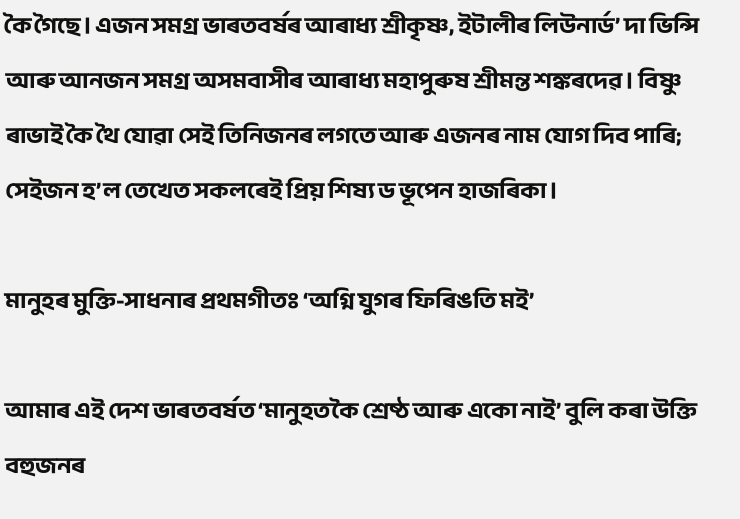কৈ গৈছে। এজন সমগ্ৰ ভাৰতবৰ্ষৰ আৰাধ্য শ্রীকৃষ্ণ, ইটালীৰ লিউনার্ড’ দা ভিন্সি আৰু আনজন সমগ্ৰ অসমবাসীৰ আৰাধ্য মহাপুৰুষ শ্রীমন্ত শঙ্কৰদেৱ। বিষ্ণু ৰাভাই কৈ থৈ যোৱা সেই তিনিজনৰ লগতে আৰু এজনৰ নাম যোগ দিব পাৰি; সেইজন হ’ল তেখেত সকলৰেই প্রিয় শিষ্য ড ভূপেন হাজৰিকা।

মানুহৰ মুক্তি-সাধনাৰ প্ৰথমগীতঃ ‘অগ্নি যুগৰ ফিৰিঙতি মই’

আমাৰ এই দেশ ভাৰতবৰ্ষত ‘মানুহতকৈ শ্রেষ্ঠ আৰু একো নাই’ বুলি কৰা উক্তি বহুজনৰ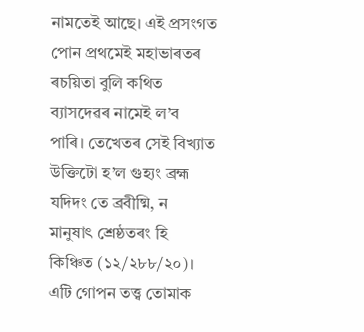নামতেই আছে। এই প্রসংগত পোন প্রথমেই মহাভাৰতৰ ৰচয়িতা বুলি কথিত ব্যাসদেৱৰ নামেই ল’ব পাৰি। তেখেতৰ সেই বিখ্যাত উক্তিটো হ’ল গুহ্যং ব্রহ্ম যদিদং তে ব্রবীষ্মি, ন মানুষাৎ শ্রেষ্ঠতৰং হি কিঞ্চিত (১২/২৮৮/২০)। এটি গোপন তত্ত্ব তোমাক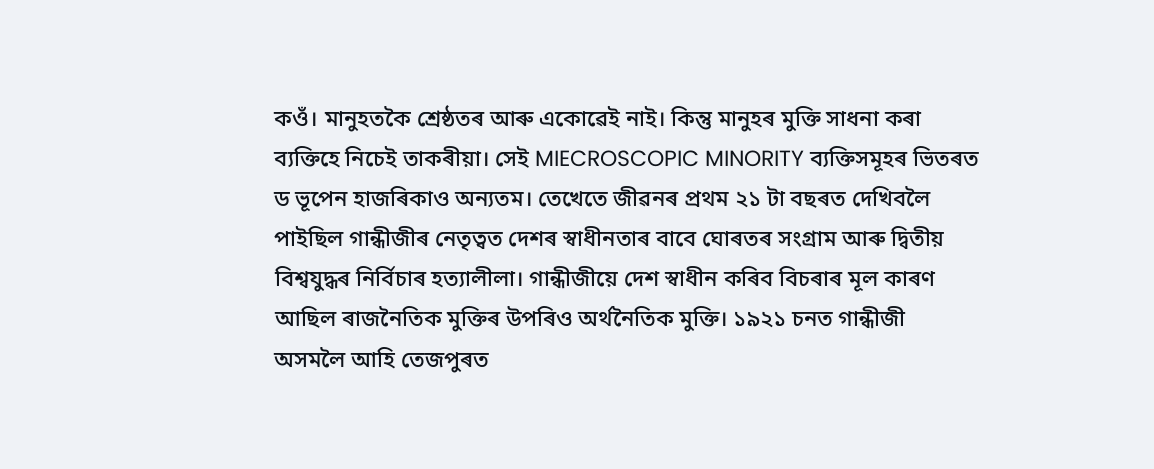কওঁ। মানুহতকৈ শ্রেষ্ঠতৰ আৰু একোৱেই নাই। কিন্তু মানুহৰ মুক্তি সাধনা কৰা ব্যক্তিহে নিচেই তাকৰীয়া। সেই MIECROSCOPIC MINORITY ব্যক্তিসমূহৰ ভিতৰত ড ভূপেন হাজৰিকাও অন্যতম। তেখেতে জীৱনৰ প্ৰথম ২১ টা বছৰত দেখিবলৈ পাইছিল গান্ধীজীৰ নেতৃত্বত দেশৰ স্বাধীনতাৰ বাবে ঘোৰতৰ সংগ্ৰাম আৰু দ্বিতীয় বিশ্বযুদ্ধৰ নির্বিচাৰ হত্যালীলা। গান্ধীজীয়ে দেশ স্বাধীন কৰিব বিচৰাৰ মূল কাৰণ আছিল ৰাজনৈতিক মুক্তিৰ উপৰিও অর্থনৈতিক মুক্তি। ১৯২১ চনত গান্ধীজী অসমলৈ আহি তেজপুৰত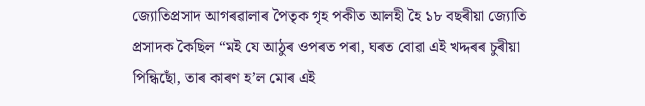জ্যোতিপ্ৰসাদ আগৰৱালাৰ পৈতৃক গৃহ পকীত আলহী হৈ ১৮ বছৰীয়া জ্যোতি প্রসাদক কৈছিল “মই যে আঠুৰ ওপৰত পৰা, ঘৰত বোৱা এই খদ্দৰৰ চুৰীয়া পিন্ধিছোঁ, তাৰ কাৰণ হ’ল মোৰ এই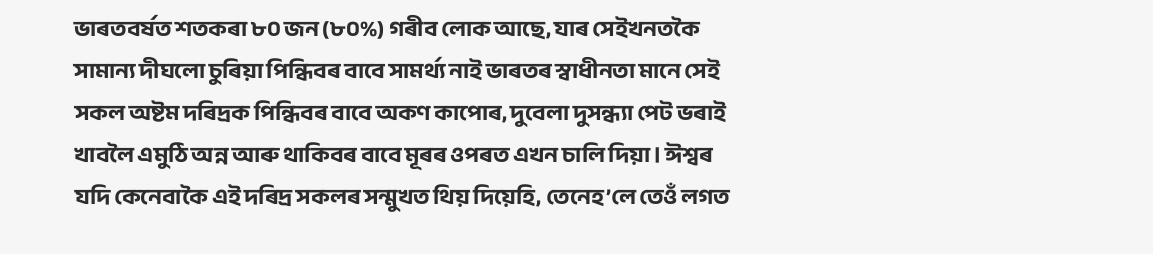ভাৰতবৰ্ষত শতকৰা ৮০ জন (৮০%) গৰীব লোক আছে, যাৰ সেইখনতকৈ সামান্য দীঘলো চুৰিয়া পিন্ধিবৰ বাবে সামর্থ্য নাই ভাৰতৰ স্বাধীনতা মানে সেই সকল অষ্টম দৰিদ্ৰক পিন্ধিবৰ বাবে অকণ কাপোৰ, দুবেলা দুসন্ধ্যা পেট ভৰাই খাবলৈ এমুঠি অন্ন আৰু থাকিবৰ বাবে মূৰৰ ওপৰত এখন চালি দিয়া। ঈশ্বৰ যদি কেনেবাকৈ এই দৰিদ্র সকলৰ সন্মুখত থিয় দিয়েহি, তেনেহ’লে তেওঁ লগত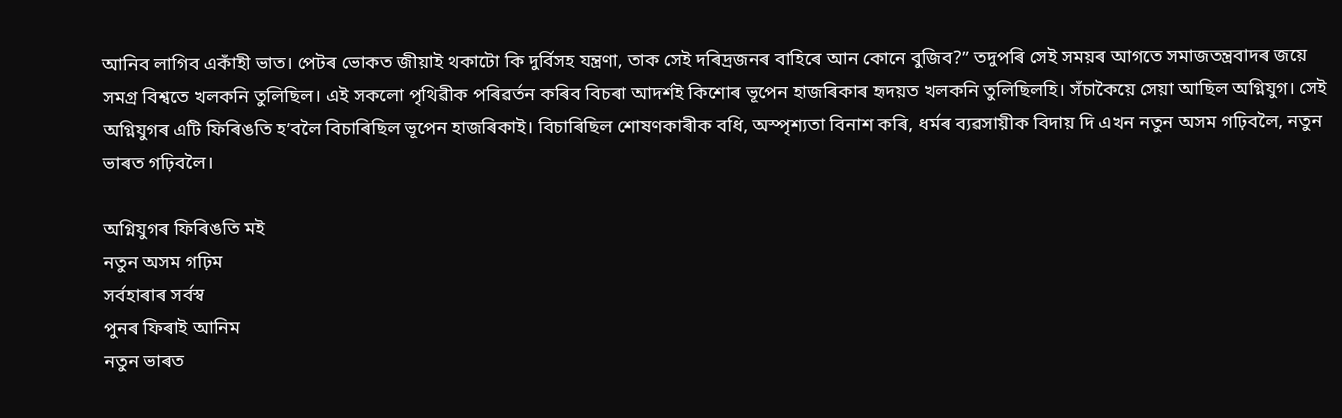আনিব লাগিব একাঁহী ভাত। পেটৰ ভোকত জীয়াই থকাটো কি দুর্বিসহ যন্ত্রণা, তাক সেই দৰিদ্ৰজনৰ বাহিৰে আন কোনে বুজিব?” তদুপৰি সেই সময়ৰ আগতে সমাজতন্ত্রবাদৰ জয়ে সমগ্র বিশ্বতে খলকনি তুলিছিল। এই সকলো পৃথিৱীক পৰিৱৰ্তন কৰিব বিচৰা আদর্শই কিশোৰ ভূপেন হাজৰিকাৰ হৃদয়ত খলকনি তুলিছিলহি। সঁচাকৈয়ে সেয়া আছিল অগ্নিযুগ। সেই অগ্নিযুগৰ এটি ফিৰিঙতি হ’বলৈ বিচাৰিছিল ভূপেন হাজৰিকাই। বিচাৰিছিল শোষণকাৰীক বধি, অস্পৃশ্যতা বিনাশ কৰি, ধৰ্মৰ ব্যৱসায়ীক বিদায় দি এখন নতুন অসম গঢ়িবলৈ, নতুন ভাৰত গঢ়িবলৈ।

অগ্নিযুগৰ ফিৰিঙতি মই
নতুন অসম গঢ়িম
সৰ্বহাৰাৰ সৰ্বস্ব
পুনৰ ফিৰাই আনিম
নতুন ভাৰত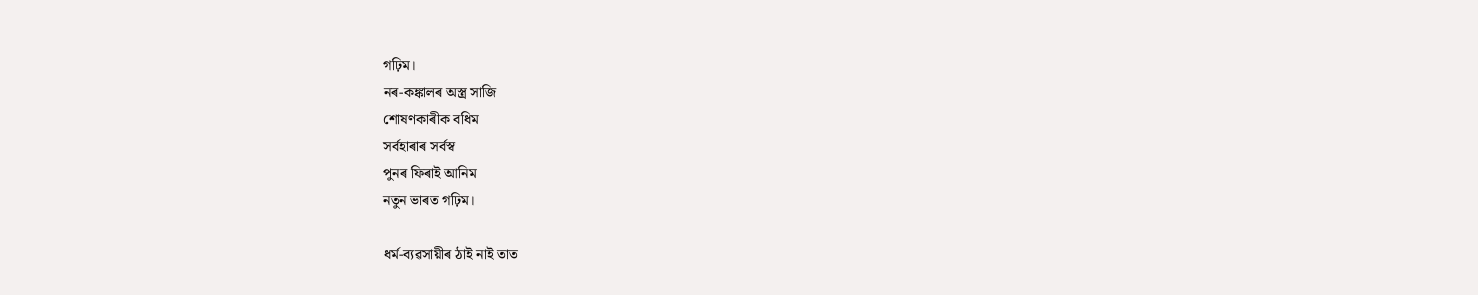গঢ়িম।
নৰ-কঙ্কালৰ অস্ত্র সাজি
শোষণকাৰীক বধিম
সৰ্বহাৰাৰ সৰ্বস্ব
পুনৰ ফিৰাই আনিম
নতুন ভাৰত গঢ়িম।

ধর্ম-ব্যৱসায়ীৰ ঠাই নাই তাত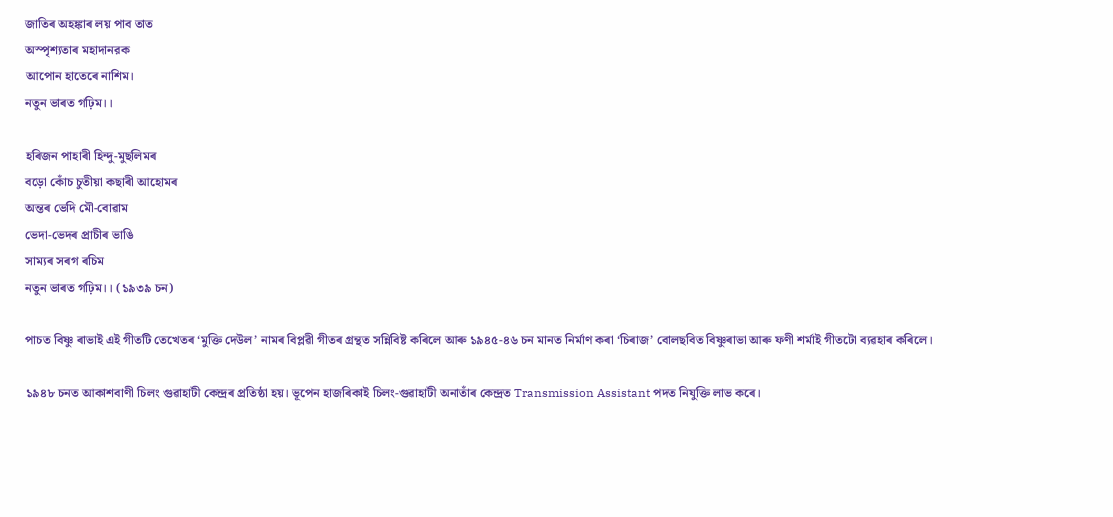জাতিৰ অহঙ্কাৰ লয় পাব তাত
অস্পৃশ্যতাৰ মহাদানরক
আপোন হাতেৰে নাশিম।
নতুন ভাৰত গঢ়িম।।

হৰিজন পাহাৰী হিন্দু-মুছলিমৰ
বড়ো কোঁচ চুতীয়া কছাৰী আহোমৰ
অন্তৰ ভেদি মৌ-বোৱাম
ভেদা-ভেদৰ প্ৰাচীৰ ভাঙি
সাম্যৰ সৰগ ৰচিম
নতুন ভাৰত গঢ়িম।। (১৯৩৯ চন)

পাচত বিষ্ণু ৰাভাই এই গীতটি তেখেতৰ ‘মুক্তি দেউল’ নামৰ বিপ্লৱী গীতৰ গ্ৰন্থত সন্নিবিষ্ট কৰিলে আৰু ১৯৪৫-৪৬ চন মানত নিৰ্মাণ কৰা ‘চিৰাজ’ বোলছবিত বিষ্ণুৰাভা আৰু ফণী শৰ্মাই গীতটো ব্যৱহাৰ কৰিলে।

১৯৪৮ চনত আকাশবাণী চিলং গুৱাহাটী কেন্দ্ৰৰ প্ৰতিষ্ঠা হয়। ভূপেন হাজৰিকাই চিলং-গুৱাহাটী অনাতাঁৰ কেন্দ্ৰত Transmission Assistant পদত নিযুক্তি লাভ কৰে।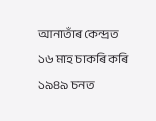আনাতাঁৰ কেন্দ্ৰত ১৬ মাহ চাকৰি কৰি ১৯৪৯ চনত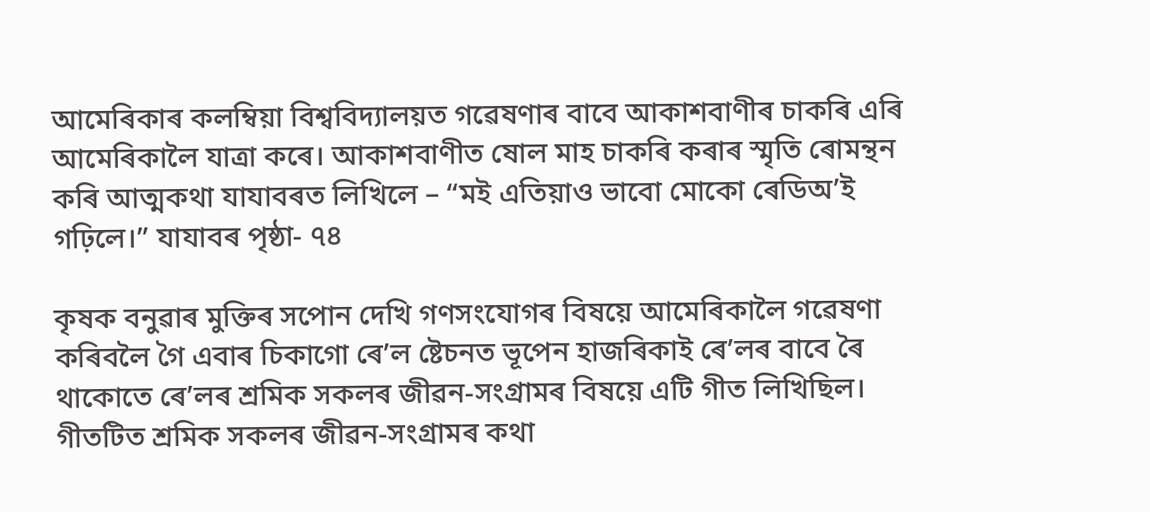আমেৰিকাৰ কলম্বিয়া বিশ্ববিদ্যালয়ত গৱেষণাৰ বাবে আকাশবাণীৰ চাকৰি এৰি আমেৰিকালৈ যাত্ৰা কৰে। আকাশবাণীত ষোল মাহ চাকৰি কৰাৰ স্মৃতি ৰোমন্থন কৰি আত্মকথা যাযাবৰত লিখিলে – “মই এতিয়াও ভাবো মোকো ৰেডিঅ’ই গঢ়িলে।” যাযাবৰ পৃষ্ঠা- ৭৪

কৃষক বনুৱাৰ মুক্তিৰ সপোন দেখি গণসংযোগৰ বিষয়ে আমেৰিকালৈ গৱেষণা কৰিবলৈ গৈ এবাৰ চিকাগো ৰে’ল ষ্টেচনত ভূপেন হাজৰিকাই ৰে’লৰ বাবে ৰৈ থাকোতে ৰে’লৰ শ্রমিক সকলৰ জীৱন-সংগ্ৰামৰ বিষয়ে এটি গীত লিখিছিল। গীতটিত শ্রমিক সকলৰ জীৱন-সংগ্রামৰ কথা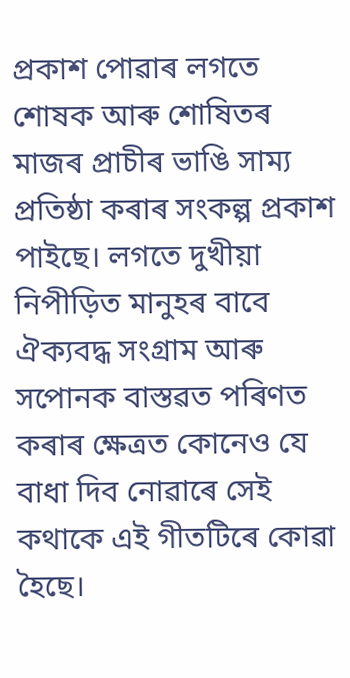প্রকাশ পোৱাৰ লগতে শোষক আৰু শোষিতৰ মাজৰ প্ৰাচীৰ ভাঙি সাম্য প্রতিষ্ঠা কৰাৰ সংকল্প প্রকাশ পাইছে। লগতে দুখীয়া নিপীড়িত মানুহৰ বাবে ঐক্যবদ্ধ সংগ্রাম আৰু সপোনক বাস্তৱত পৰিণত কৰাৰ ক্ষেত্ৰত কোনেও যে বাধা দিব নোৱাৰে সেই কথাকে এই গীতটিৰে কোৱা হৈছে।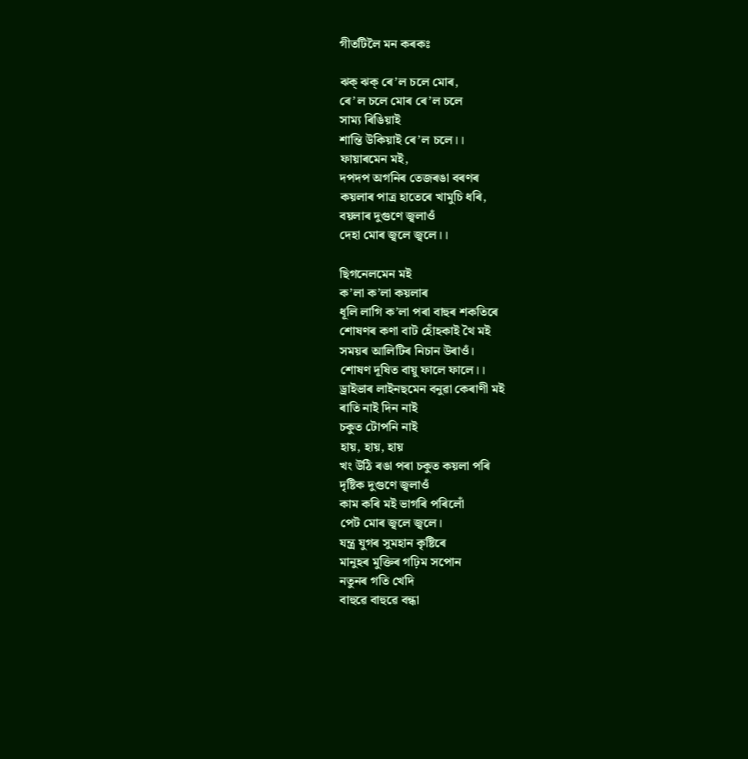গীতটিলৈ মন কৰকঃ

ঝক্ ঝক্ ৰে’ল চলে মোৰ,
ৰে’ল চলে মোৰ ৰে’ল চলে
সাম্য ৰিঙিয়াই
শান্তি উকিয়াই ৰে’ল চলে।।
ফায়াৰমেন মই,
দপদপ অগনিৰ তেজৰঙা বৰণৰ
কয়লাৰ পাত্ৰ হাতেৰে খামুচি ধৰি,
বয়লাৰ দুগুণে জ্বলাওঁ
দেহা মোৰ জ্বলে জ্বলে।।

ছিগনেলমেন মই
ক’লা ক’লা কয়লাৰ
ধূলি লাগি ক’লা পৰা বাহুৰ শকতিৰে
শোষণৰ কণা বাট হোঁহকাই থৈ মই
সময়ৰ আলিটিৰ নিচান উৰাওঁ।
শোষণ দূষিত বায়ু ফালে ফালে।।
ড্রাইভাৰ লাইনছমেন বনুৱা কেৰাণী মই
ৰাতি নাই দিন নাই
চকুত টোপনি নাই
হায়, হায়, হায়
খং উঠি ৰঙা পৰা চকুত কয়লা পৰি
দৃষ্টিক দুগুণে জ্বলাওঁ
কাম কৰি মই ভাগৰি পৰিলোঁ
পেট মোৰ জ্বলে জ্বলে।
যন্ত্ৰ যুগৰ সুমহান কৃষ্টিৰে
মানুহৰ মুক্তিৰ গঢ়িম সপোন
নতুনৰ গতি খেদি
বাহুৱে বাহুৱে বন্ধা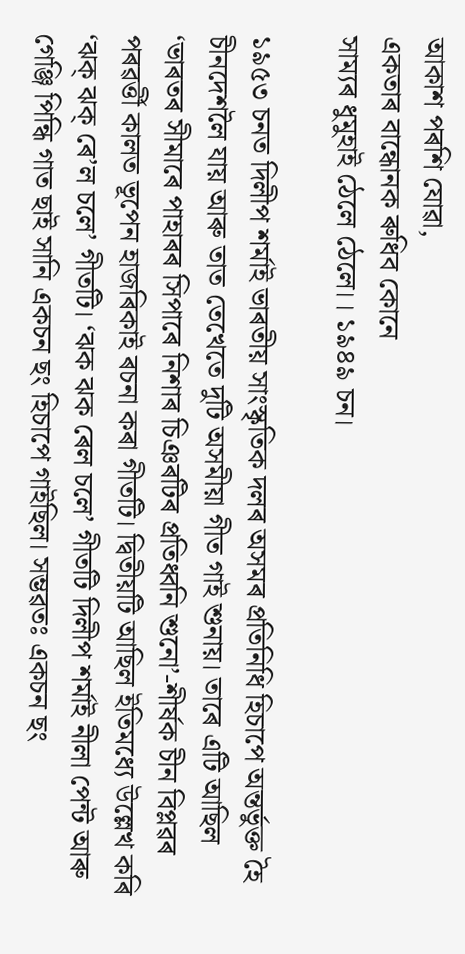আকাশ পৰশি যোৱা,
একতাৰ বান্ধোনক ৰুধিব কোনে
সাম্যৰ ধুমুহাই ঠেলে ঠেলে।। ১৯৪৯ চন।

১৯৫৩ চনত দিলীপ শৰ্মাই ভাৰতীয় সাংস্কৃতিক দলৰ অসমৰ প্ৰতিনিধি হিচাপে অন্তর্ভুক্ত হৈ চীনদেশলৈ যায় আৰু তাত তেখেতে দুটি অসমীয়া গীত গাই শুনায়। তাৰে এটি আছিল ‘ভাৰতৰ সীমাৰে পাহাৰৰ সিপাৰে নিশাৰ চিঞৰটিৰ প্ৰতিধ্বনি শুনো’-শীর্ষক চীন বিপ্লৱৰ পৰৱৰ্ত্তী কালত ভূপেন হাজৰিকাই ৰচনা কৰা গীতটি। দ্বিতীয়টি আছিল ইতিমধ্যে উল্লেখ কৰি ‘ঝক্ ঝক্ ৰে’ল চলে’ গীতটি। ‘ঝক ঝক ৰেল চলে’ গীতটি দিলীপ শর্মাই নীলা পেন্ট আৰু গেঞ্জি পিন্ধি গাত ছাই সানি একচন ছং হিচাপে গাইছিল। সম্ভৱতঃ একচন ছং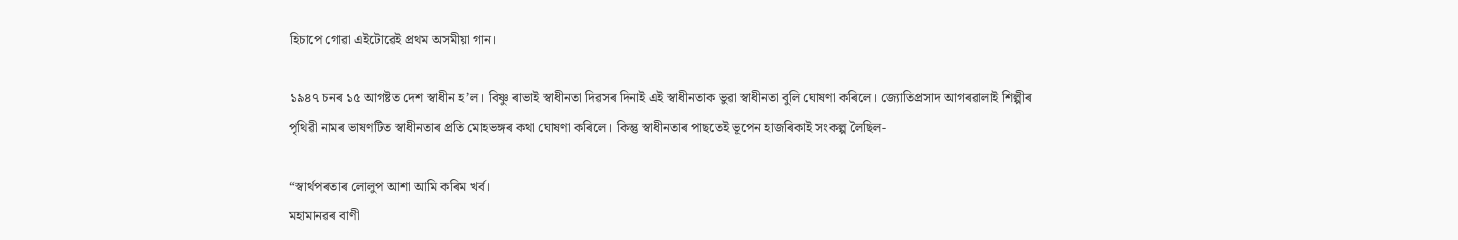হিচাপে গোৱা এইটোৱেই প্রথম অসমীয়া গান।

১৯৪৭ চনৰ ১৫ আগষ্টত দেশ স্বাধীন হ’ল। বিষ্ণু ৰাভাই স্বাধীনতা দিৱসৰ দিনাই এই স্বাধীনতাক ভুৱা স্বাধীনতা বুলি ঘোষণা কৰিলে। জ্যোতিপ্ৰসাদ আগৰৱালাই শিল্পীৰ পৃথিৱী নামৰ ভাষণটিত স্বাধীনতাৰ প্রতি মোহভঙ্গৰ কথা ঘোষণা কৰিলে। কিন্তু স্বাধীনতাৰ পাছতেই ভূপেন হাজৰিকাই সংকল্প লৈছিল-

“স্বাৰ্থপৰতাৰ লোলুপ আশা আমি কৰিম খর্ব।
মহামানৱৰ বাণী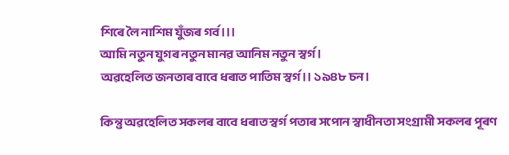শিৰে লৈ নাশিম যুঁজৰ গর্ব।।।
আমি নতুন যুগৰ নতুন মানৱ আনিম নতুন স্বর্গ।
অৱহেলিত জনতাৰ বাবে ধৰাত পাতিম স্বর্গ।। ১৯৪৮ চন।

কিন্তু অৱহেলিত সকলৰ বাবে ধৰাত স্বৰ্গ পতাৰ সপোন স্বাধীনতা সংগ্রামী সকলৰ পূৰণ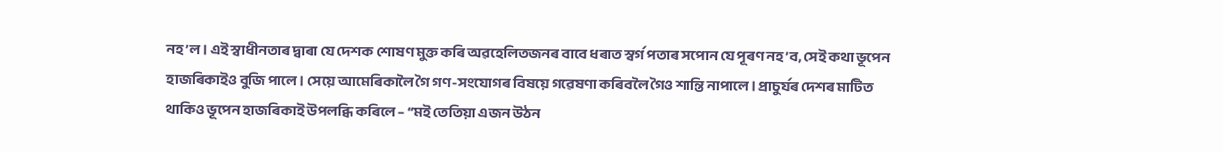নহ’ল। এই স্বাধীনতাৰ দ্বাৰা যে দেশক শোষণ মুক্ত কৰি অৱহেলিতজনৰ বাবে ধৰাত স্বৰ্গ পতাৰ সপোন যে পূৰণ নহ’ব, সেই কথা ভূপেন হাজৰিকাইও বুজি পালে। সেয়ে আমেৰিকালৈ গৈ গণ-সংযোগৰ বিষয়ে গৱেষণা কৰিবলৈ গৈও শান্তি নাপালে। প্ৰাচুৰ্যৰ দেশৰ মাটিত থাকিও ভূপেন হাজৰিকাই উপলব্ধি কৰিলে – “মই তেতিয়া এজন উঠন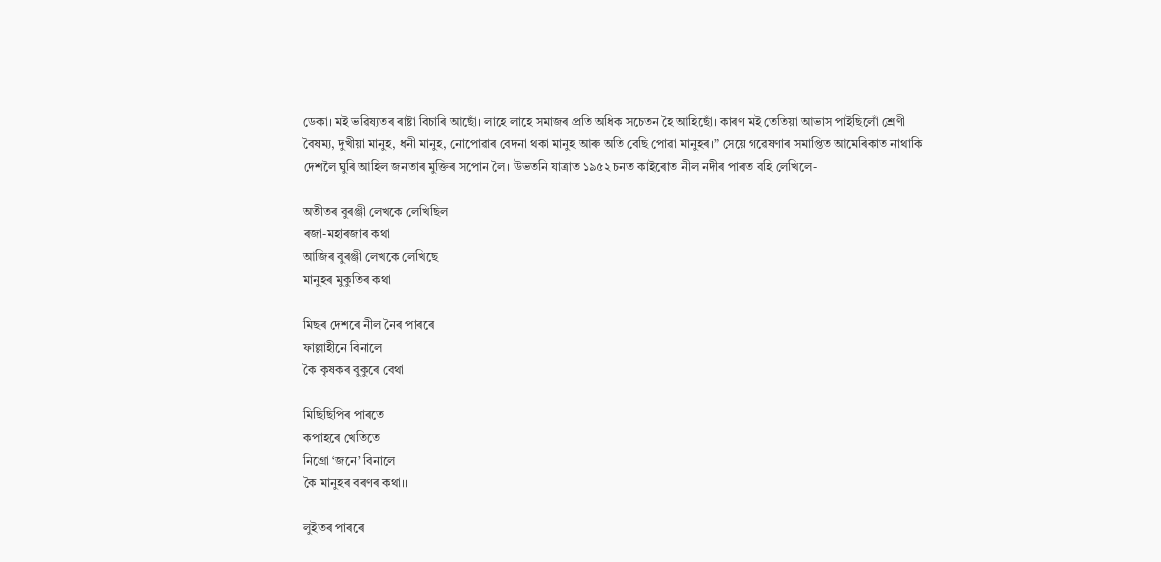ডেকা। মই ভৱিষ্যতৰ ৰাষ্টা বিচাৰি আছোঁ। লাহে লাহে সমাজৰ প্রতি অধিক সচেতন হৈ আহিছোঁ। কাৰণ মই তেতিয়া আভাস পাইছিলোঁ শ্রেণী বৈষম্য, দুখীয়া মানুহ, ধনী মানুহ, নোপোৱাৰ বেদনা থকা মানুহ আৰু অতি বেছি পোৱা মানুহৰ।” সেয়ে গৱেষণাৰ সমাপ্তিত আমেৰিকাত নাথাকি দেশলৈ ঘুৰি আহিল জনতাৰ মুক্তিৰ সপোন লৈ। উভতনি যাত্ৰাত ১৯৫২ চনত কাইৰোত নীল নদীৰ পাৰত বহি লেখিলে-

অতীতৰ বুৰঞ্জী লেখকে লেখিছিল
ৰজা-মহাৰজাৰ কথা
আজিৰ বুৰঞ্জী লেখকে লেখিছে
মানুহৰ মুকুতিৰ কথা

মিছৰ দেশৰে নীল নৈৰ পাৰৰে
ফাল্লাহীনে বিনালে
কৈ কৃষকৰ বুকুৰে বেথা

মিছিছিপিৰ পাৰতে
কপাহৰে খেতিতে
নিগ্রো ‘জনে’ বিনালে
কৈ মানুহৰ বৰণৰ কথা।।

লুইতৰ পাৰৰে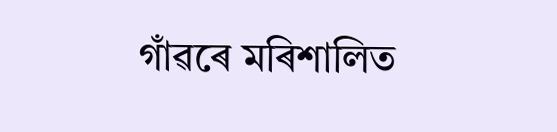গাঁৱৰে মৰিশালিত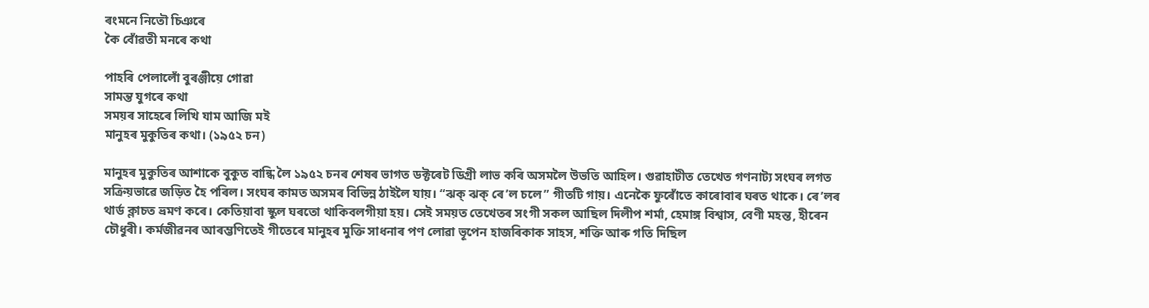ৰংমনে নিতৌ চিঞৰে
কৈ বোঁৱতী মনৰে কথা

পাহৰি পেলালোঁ বুৰঞ্জীয়ে গোৱা
সামন্ত যুগৰে কথা
সময়ৰ সাহেৰে লিখি যাম আজি মই
মানুহৰ মুকুতিৰ কথা। (১৯৫২ চন)

মানুহৰ মুকুতিৰ আশাকে বুকুত বান্ধি লৈ ১৯৫২ চনৰ শেষৰ ভাগত ডক্টৰেট ডিগ্রী লাভ কৰি অসমলৈ উভতি আহিল। গুৱাহাটীত তেখেত গণনাট্য সংঘৰ লগত সক্রিয়ভাৱে জড়িত হৈ পৰিল। সংঘৰ কামত অসমৰ বিভিন্ন ঠাইলৈ যায়। “ঝক্ ঝক্ ৰে’ল চলে” গীতটি গায়। এনেকৈ ফুৰোঁতে কাৰোবাৰ ঘৰত থাকে। ৰে’লৰ থার্ড ক্লাচত ভ্রমণ কৰে। কেতিয়াবা স্কুল ঘৰতো থাকিবলগীয়া হয়। সেই সময়ত তেখেতৰ সংগী সকল আছিল দিলীপ শর্মা, হেমাঙ্গ বিশ্বাস, বেণী মহন্ত, হীৰেন চৌধুৰী। কর্মজীৱনৰ আৰম্ভণিতেই গীতেৰে মানুহৰ মুক্তি সাধনাৰ পণ লোৱা ভূপেন হাজৰিকাক সাহস, শক্তি আৰু গতি দিছিল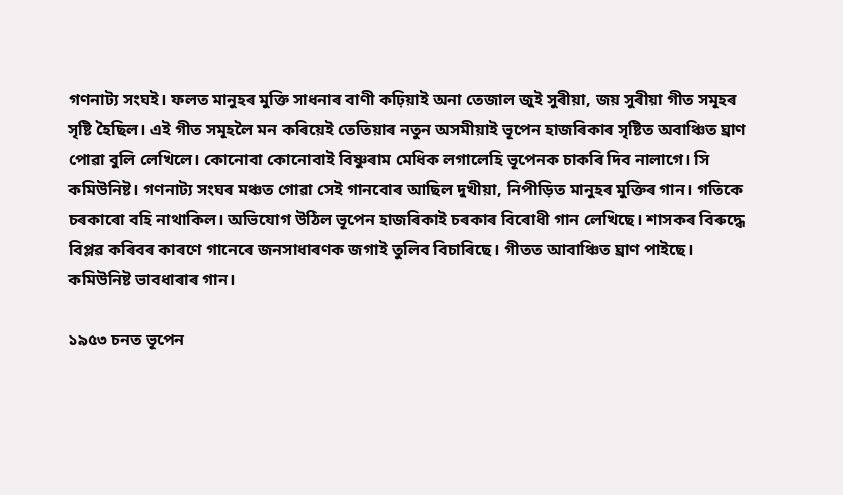গণনাট্য সংঘই। ফলত মানুহৰ মুক্তি সাধনাৰ বাণী কঢ়িয়াই অনা তেজাল জুই সুৰীয়া, জয় সুৰীয়া গীত সমূহৰ সৃষ্টি হৈছিল। এই গীত সমূহলৈ মন কৰিয়েই তেতিয়াৰ নতুন অসমীয়াই ভূপেন হাজৰিকাৰ সৃষ্টিত অবাঞ্চিত ঘ্রাণ পোৱা বুলি লেখিলে। কোনোবা কোনোবাই বিষ্ণুৰাম মেধিক লগালেহি ভূপেনক চাকৰি দিব নালাগে। সি কমিউনিষ্ট। গণনাট্য সংঘৰ মঞ্চত গোৱা সেই গানবোৰ আছিল দুখীয়া, নিপীড়িত মানুহৰ মুক্তিৰ গান। গতিকে চৰকাৰো বহি নাথাকিল। অভিযোগ উঠিল ভূপেন হাজৰিকাই চৰকাৰ বিৰোধী গান লেখিছে। শাসকৰ বিৰুদ্ধে বিপ্লৱ কৰিবৰ কাৰণে গানেৰে জনসাধাৰণক জগাই তুলিব বিচাৰিছে। গীতত আবাঞ্চিত ঘ্রাণ পাইছে। কমিউনিষ্ট ভাবধাৰাৰ গান।

১৯৫৩ চনত ভূপেন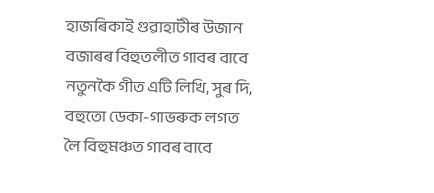হাজৰিকাই গুৱাহাটীৰ উজান বজাৰৰ বিহুতলীত গাবৰ বাবে নতুনকৈ গীত এটি লিখি, সুৰ দি, বহুতো ডেকা-গাভৰুক লগত লৈ বিহুমঞ্চত গাবৰ বাবে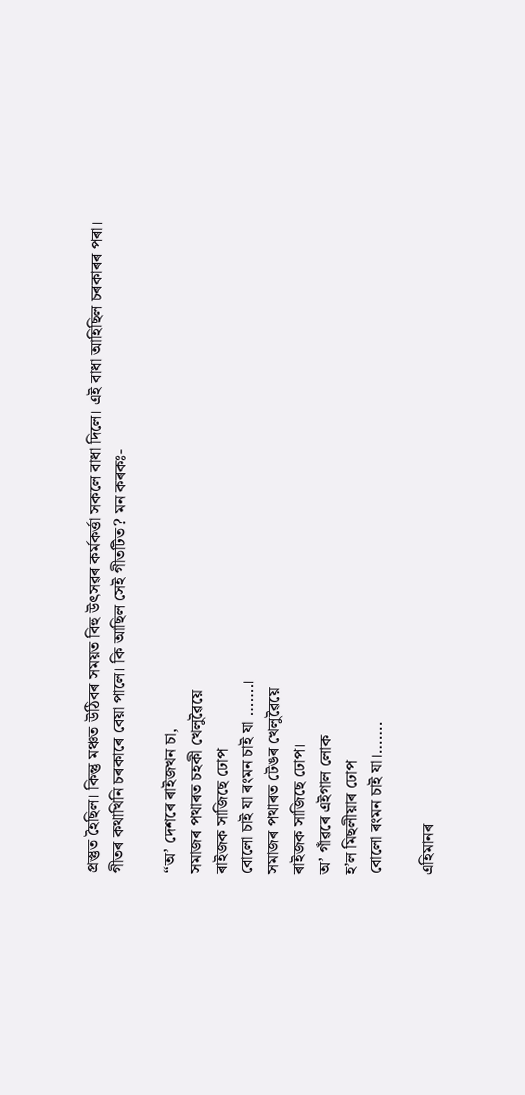প্রস্তুত হৈছিল। কিন্তু মঞ্চত উঠিবৰ সময়ত বিহু উৎসৱৰ কৰ্মকৰ্ত্তা সকলে বাধা দিলে। এই বাধা আহিছিল চৰকাৰৰ পৰা। গীতৰ কথাখিনি চৰকাৰে বেয়া পালে। কি আছিল সেই গীতটিত? মন কৰকঃ-

“অ’ দেশৰে ৰাইজখন চা,
সমাজৰ পথাৰত চহকী খেলুৱৈয়ে
ৰাইজক সাজিছে ঢোপ
বোলো চাই যা ৰংমন চাই যা …….।
সমাজৰ পথাৰত টেঙৰ খেলুৱৈয়ে
ৰাইজক সাজিছে ঢোপ।
অ’ গাঁৱৰে এইগাল লোক
হ’ল মিছলীয়াৰ ঢোপ
বোলো ৰংমন চাই যা।…….

এহিমানৰ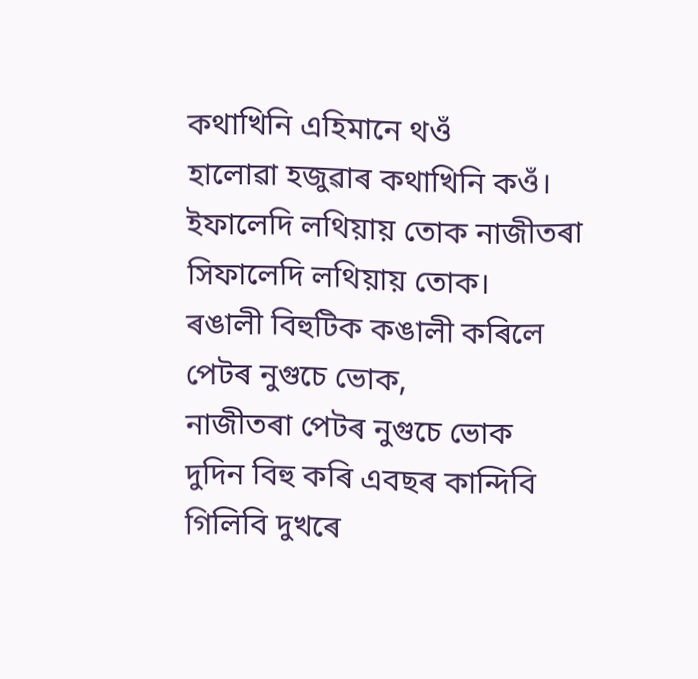কথাখিনি এহিমানে থওঁ
হালোৱা হজুৱাৰ কথাখিনি কওঁ।
ইফালেদি লথিয়ায় তোক নাজীতৰা
সিফালেদি লথিয়ায় তোক।
ৰঙালী বিহুটিক কঙালী কৰিলে
পেটৰ নুগুচে ভোক,
নাজীতৰা পেটৰ নুগুচে ভোক
দুদিন বিহু কৰি এবছৰ কান্দিবি
গিলিবি দুখৰে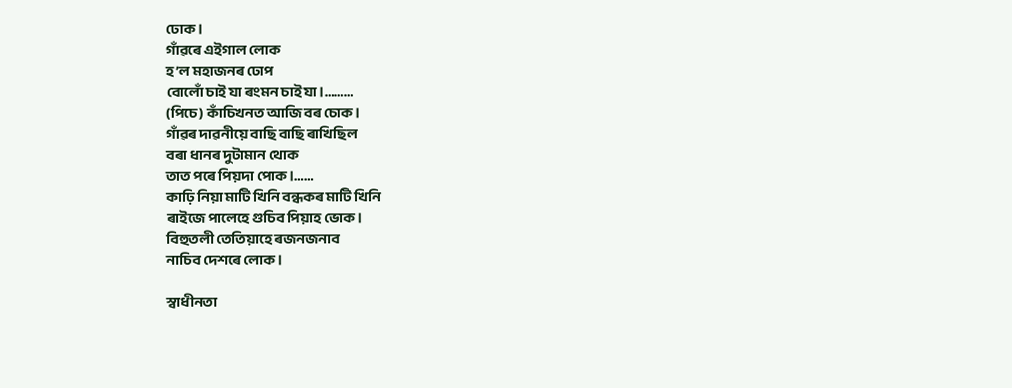ঢোক।
গাঁৱৰে এইগাল লোক
হ’ল মহাজনৰ ঢোপ
বোলোঁ চাই যা ৰংমন চাই যা।………
(পিচে) কাঁচিখনত আজি বৰ চোক।
গাঁৱৰ দাৱনীয়ে বাছি বাছি ৰাখিছিল
বৰা ধানৰ দুটামান থোক
তাত পৰে পিয়দা পোক।……
কাঢ়ি নিয়া মাটি খিনি বন্ধকৰ মাটি খিনি
ৰাইজে পালেহে গুচিব পিয়াহ ভোক।
বিহুতলী তেতিয়াহে ৰজনজনাব
নাচিব দেশৰে লোক।

স্বাধীনতা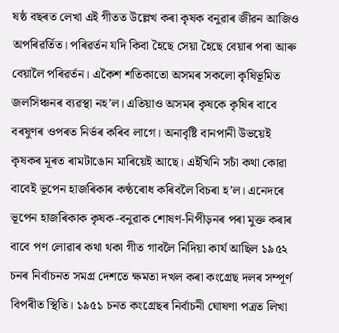ষষ্ঠ বছৰত লেখা এই গীতত উল্লেখ কৰা কৃষক বনুৱাৰ জীৱন আজিও অপৰিৱৰ্তিত। পৰিৱৰ্তন যদি কিবা হৈছে সেয়া হৈছে বেয়াৰ পৰা আৰু বেয়ালৈ পৰিৱৰ্তন। একৈশ শতিকাতো অসমৰ সকলো কৃষিভূমিত জলসিঞ্চনৰ ব্যৱস্থা নহ’ল। এতিয়াও অসমৰ কৃষকে কৃষিৰ বাবে বৰষুণৰ ওপৰত নিৰ্ভৰ কৰিব লাগে। অনাবৃষ্টি বানপানী উভয়েই কৃষকৰ মূৰত ৰামটাঙোন মাৰিয়েই আছে। এইখিনি সচাঁ কথা কোৱা বাবেই ভূপেন হাজৰিকাৰ কণ্ঠৰোধ কৰিবলৈ বিচৰা হ’ল। এনেদৰে ভূপেন হাজৰিকাক কৃষক-বনুৱাক শোষণ-নিপীড়নৰ পৰা মুক্ত কৰাৰ বাবে পণ লোৱাৰ কথা থকা গীত গাবলৈ নিদিয়া কার্য আছিল ১৯৫২ চনৰ নিৰ্বাচনত সমগ্র দেশতে ক্ষমতা দখল কৰা কংগ্ৰেছ দলৰ সম্পূৰ্ণ বিপৰীত স্থিতি। ১৯৫১ চনত কংগ্ৰেছৰ নিৰ্বাচনী ঘোষণা পত্রত লিখা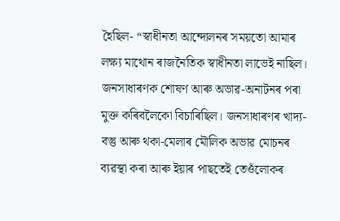হৈছিল- “স্বাধীনতা আন্দোলনৰ সময়তো আমাৰ লক্ষ্য মাথোন ৰাজনৈতিক স্বাধীনতা লাভেই নাছিল। জনসাধাৰণক শোষণ আৰু অভাৱ-অনাটনৰ পৰা মুক্ত কৰিবলৈকো বিচাৰিছিল। জনসাধাৰণৰ খাদ্য-বস্তু আৰু থকা-মেলাৰ মৌলিক অভাৱ মোচনৰ ব্যৱস্থা কৰা আৰু ইয়াৰ পাছতেই তেওঁলোকৰ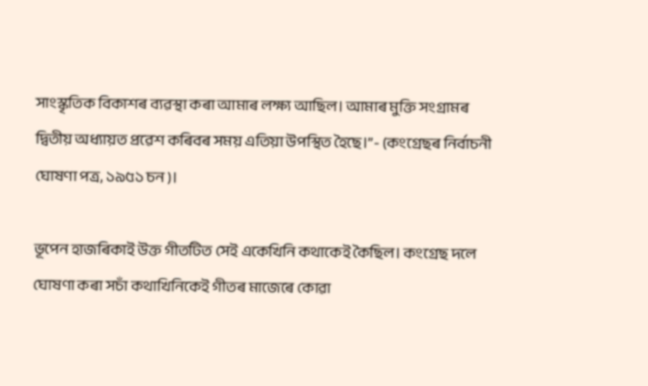সাংস্কৃতিক বিকাশৰ ব্যৱস্থা কৰা আমাৰ লক্ষ্য আছিল। আমাৰ মুক্তি সংগ্ৰামৰ দ্বিতীয় অধ্যায়ত প্রৱেশ কৰিবৰ সময় এতিয়া উপস্থিত হৈছে।”- (কংগ্রেছৰ নির্বাচনী ঘোষণা পত্র, ১৯৫১ চন)।

ভূপেন হাজৰিকাই উক্ত গীতটিত সেই একেখিনি কথাকেই কৈছিল। কংগ্রেছ দলে ঘোষণা কৰা সচাঁ কথাখিনিকেই গীতৰ মাজেৰে কোৱা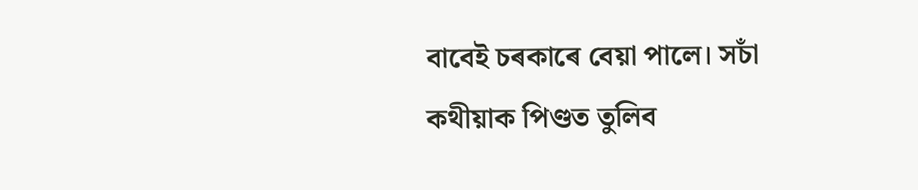বাবেই চৰকাৰে বেয়া পালে। সচাঁ কথীয়াক পিণ্ডত তুলিব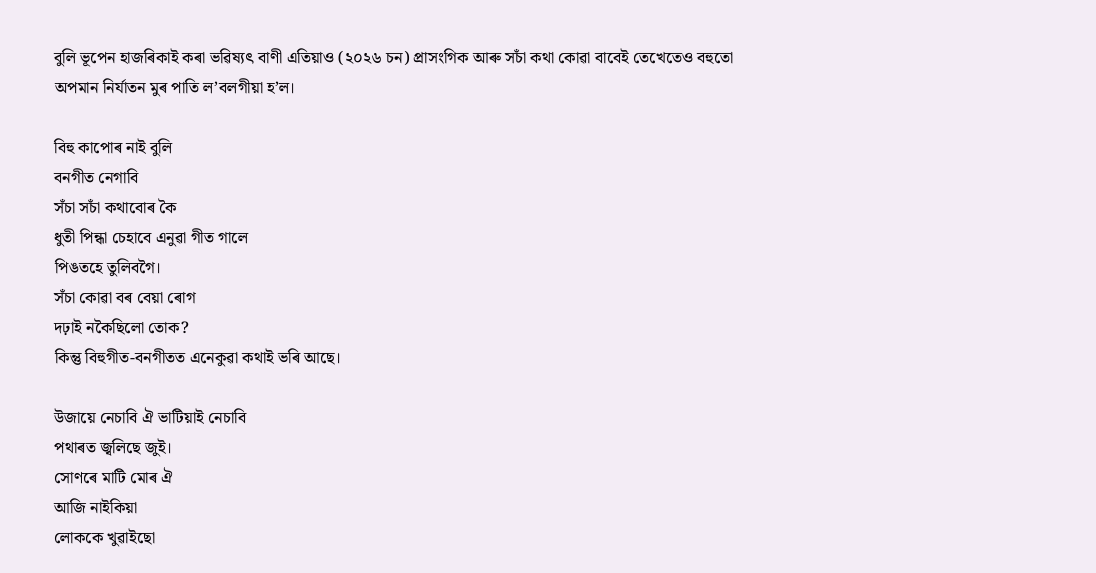বুলি ভূপেন হাজৰিকাই কৰা ভৱিষ্যৎ বাণী এতিয়াও (২০২৬ চন) প্রাসংগিক আৰু সচাঁ কথা কোৱা বাবেই তেখেতেও বহুতো অপমান নির্যাতন মুৰ পাতি ল’বলগীয়া হ’ল।

বিহু কাপোৰ নাই বুলি
বনগীত নেগাবি
সঁচা সচাঁ কথাবোৰ কৈ
ধুতী পিন্ধা চেহাবে এনুৱা গীত গালে
পিঙতহে তুলিবগৈ।
সঁচা কোৱা বৰ বেয়া ৰোগ
দঢ়াই নকৈছিলো তোক?
কিন্তু বিহুগীত-বনগীতত এনেকুৱা কথাই ভৰি আছে।

উজায়ে নেচাবি ঐ ভাটিয়াই নেচাবি
পথাৰত জ্বলিছে জুই।
সোণৰে মাটি মোৰ ঐ
আজি নাইকিয়া
লোককে খুৱাইছো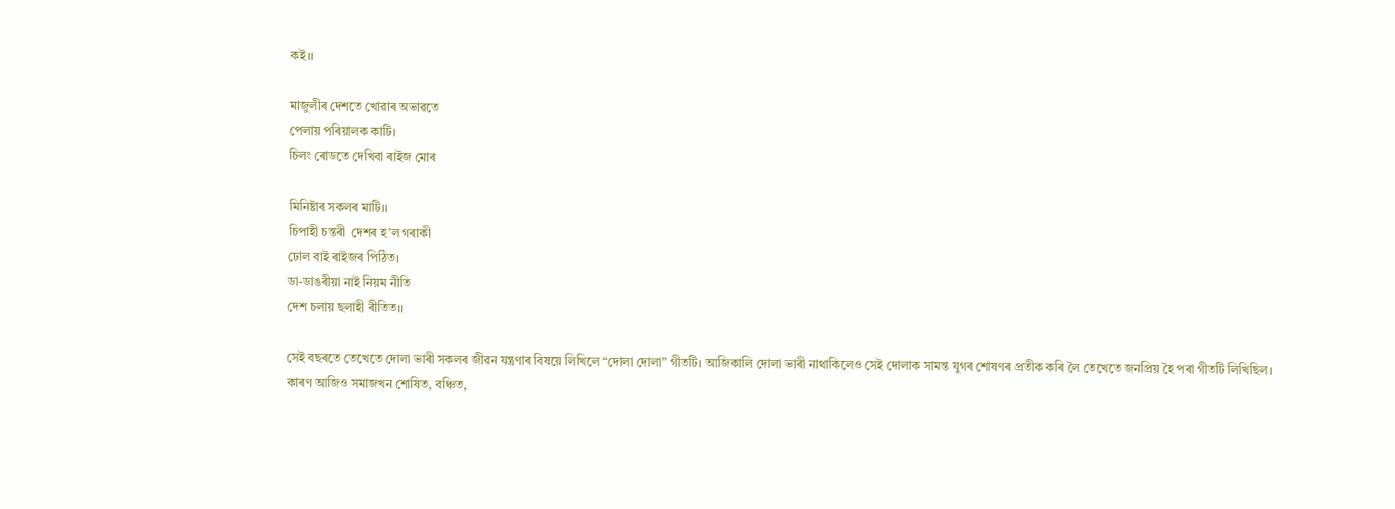কই।।

মাজুলীৰ দেশতে খোৱাৰ অভাৱতে
পেলায় পৰিয়ালক কাটি।
চিলং ৰোডতে দেখিবা ৰাইজ মোৰ

মিনিষ্টাৰ সকলৰ মাটি।।
চিপাহী চন্তৰী  দেশৰ হ’ল গৰাকী
ঢোল বাই ৰাইজৰ পিঠিত।
ডা-ডাঙৰীয়া নাই নিয়ম নীতি
দেশ চলায় ছলাহী ৰীতিত।।

সেই বছৰতে তেখেতে দোলা ভাৰী সকলৰ জীৱন যন্ত্ৰণাৰ বিষয়ে লিখিলে “দোলা দোলা” গীতটি। আজিকালি দোলা ভাৰী নাথাকিলেও সেই দোলাক সামন্ত যুগৰ শোষণৰ প্ৰতীক কৰি লৈ তেখেতে জনপ্রিয় হৈ পৰা গীতটি লিখিছিল। কাৰণ আজিও সমাজখন শোষিত, বঞ্চিত,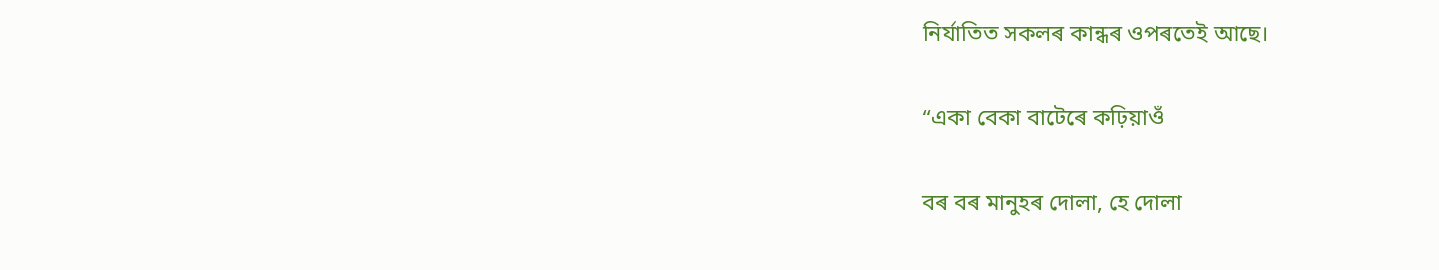নির্যাতিত সকলৰ কান্ধৰ ওপৰতেই আছে।

“একা বেকা বাটেৰে কঢ়িয়াওঁ

বৰ বৰ মানুহৰ দোলা, হে দোলা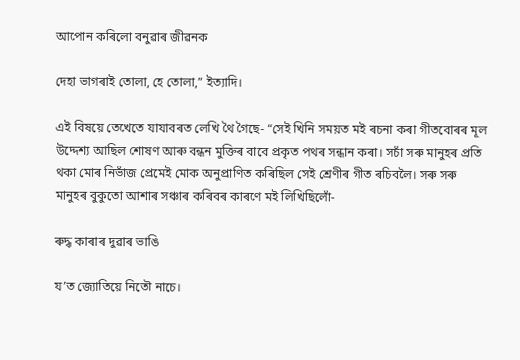আপোন কৰিলো বনুৱাৰ জীৱনক

দেহা ভাগৰাই তোলা, হে তোলা,” ইত্যাদি।

এই বিষয়ে তেখেতে যাযাবৰত লেখি থৈ গৈছে- “সেই খিনি সময়ত মই ৰচনা কৰা গীতবোৰৰ মূল উদ্দেশ্য আছিল শোষণ আৰু বন্ধন মুক্তিৰ বাবে প্রকৃত পথৰ সন্ধান কৰা। সচাঁ সৰু মানুহৰ প্ৰতি থকা মোৰ নিভাঁজ প্রেমেই মোক অনুপ্রাণিত কৰিছিল সেই শ্ৰেণীৰ গীত ৰচিবলৈ। সৰু সৰু মানুহৰ বুকুতো আশাৰ সঞ্চাৰ কৰিবৰ কাৰণে মই লিখিছিলোঁ-

ৰুদ্ধ কাৰাৰ দুৱাৰ ভাঙি

য’ত জ্যোতিয়ে নিতৌ নাচে।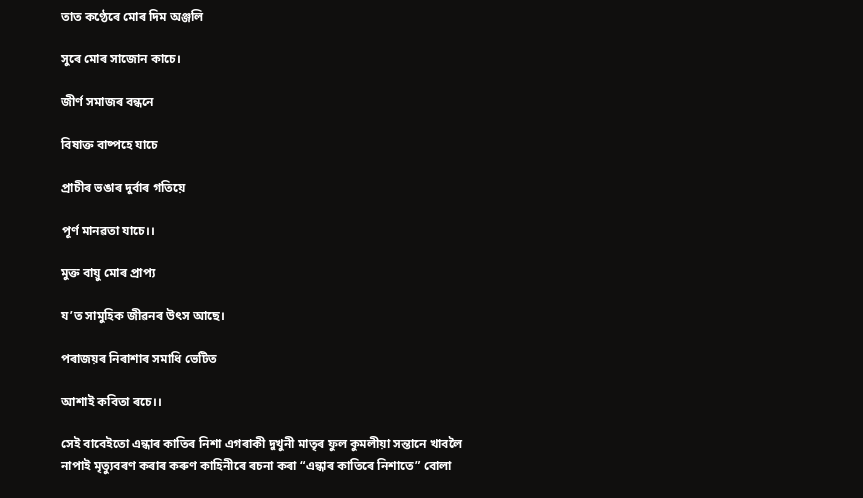তাত কণ্ঠেৰে মোৰ দিম অঞ্জলি

সুৰে মোৰ সাজোন কাচে।

জীর্ণ সমাজৰ বন্ধনে

বিষাক্ত বাষ্পহে যাচে

প্রাচীৰ ভঙাৰ দুৰ্বাৰ গতিয়ে

পূর্ণ মানৱতা যাচে।।

মুক্ত বায়ু মোৰ প্ৰাপ্য

য’ত সামুহিক জীৱনৰ উৎস আছে।

পৰাজয়ৰ নিৰাশাৰ সমাধি ভেটিত

আশাই কবিতা ৰচে।।

সেই বাবেইতো এন্ধাৰ কাতিৰ নিশা এগৰাকী দুখুনী মাতৃৰ ফুল কুমলীয়া সন্তানে খাবলৈ নাপাই মৃত্যুবৰণ কৰাৰ কৰুণ কাহিনীৰে ৰচনা কৰা “এন্ধাৰ কাতিৰে নিশাতে” বোলা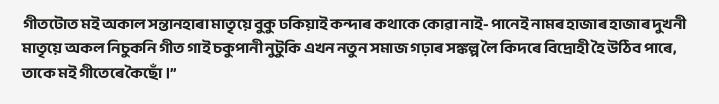গীতটোত মই অকাল সন্তানহাৰা মাতৃয়ে বুকু ঢকিয়াই কন্দাৰ কথাকে কোৱা নাই- পানেই নামৰ হাজাৰ হাজাৰ দুখনী মাতৃয়ে অকল নিচুকনি গীত গাই চকুপানী নুটুকি এখন নতুন সমাজ গঢ়াৰ সঙ্কল্প লৈ কিদৰে বিদ্রোহী হৈ উঠিব পাৰে, তাকে মই গীতেৰে কৈছোঁ।”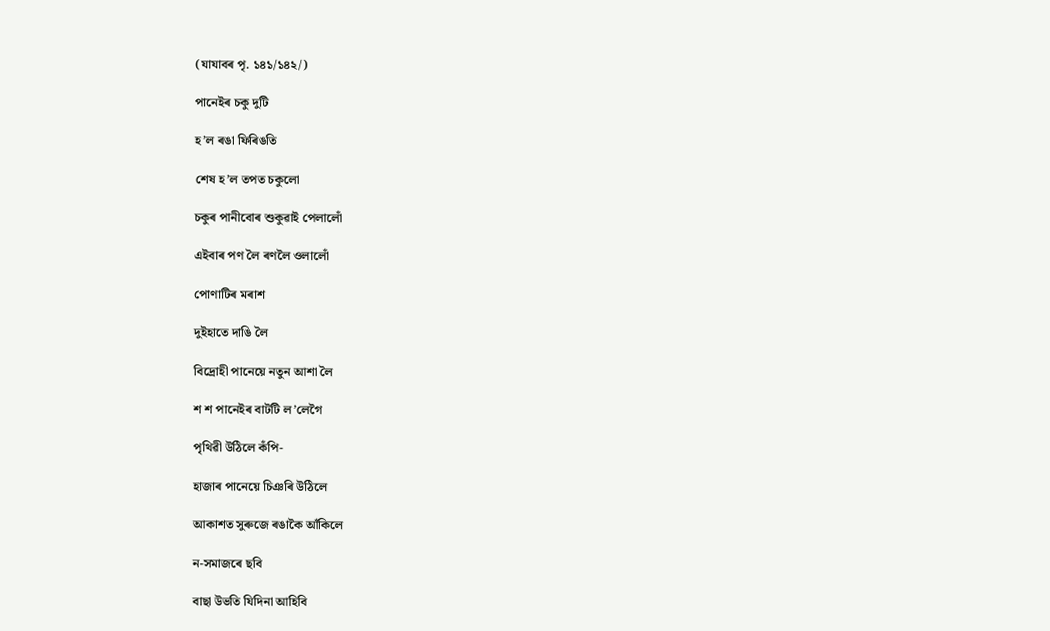(যাযাবৰ পৃ. ১৪১/১৪২/)

পানেইৰ চকু দুটি

হ’ল ৰঙা ফিৰিঙতি

শেষ হ’ল তপত চকুলো

চকুৰ পানীবোৰ শুকুৱাই পেলালোঁ

এইবাৰ পণ লৈ ৰণলৈ ওলালোঁ

পোণাটিৰ মৰাশ

দুইহাতে দাঙি লৈ

বিদ্রোহী পানেয়ে নতুন আশা লৈ

শ শ পানেইৰ বাটটি ল’লেগৈ

পৃথিৱী উঠিলে কঁপি-

হাজাৰ পানেয়ে চিঞৰি উঠিলে

আকাশত সুৰুজে ৰঙাকৈ আঁকিলে

ন-সমাজৰে ছবি

বাছা উভতি যিদিনা আহিবি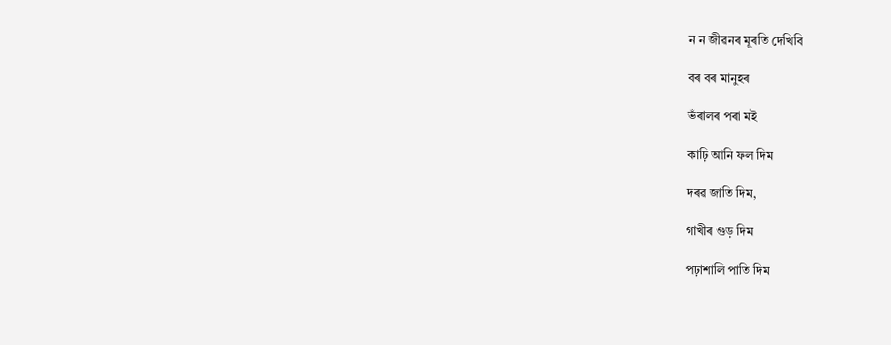ন ন জীৱনৰ মূৰতি দেখিবি

বৰ বৰ মানুহৰ

ভঁৰালৰ পৰা মই

কাঢ়ি আনি ফল দিম

দৰৱ জাতি দিম,

গাখীৰ গুড় দিম

পঢ়াশালি পাতি দিম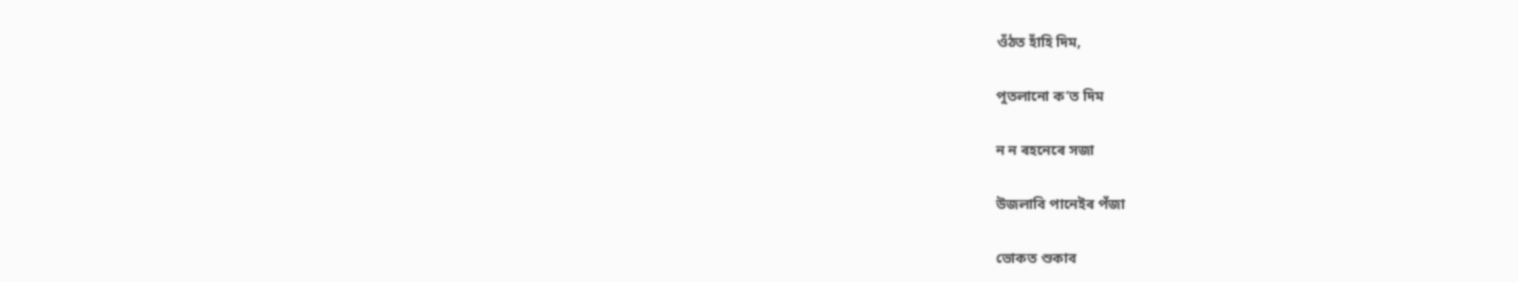ওঁঠত হাঁহি দিম,

পুতলানো ক’ত দিম

ন ন ৰহনেৰে সজা

উজলাবি পানেইৰ পঁজা

ভোকত শুকাব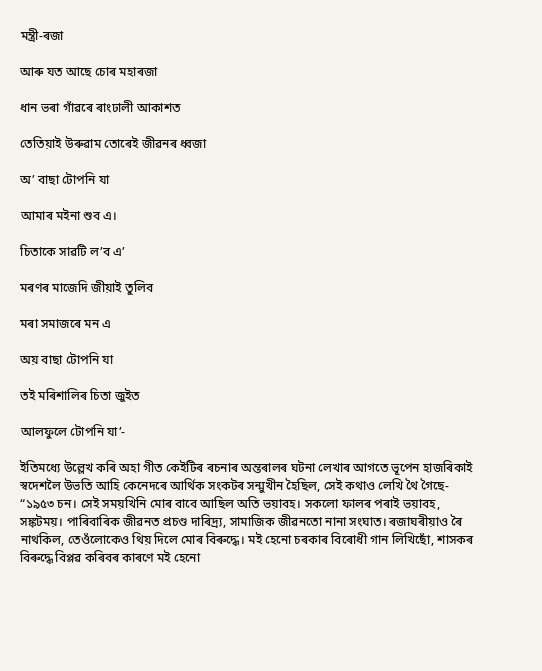মন্ত্রী-ৰজা

আৰু যত আছে চোৰ মহাৰজা

ধান ভৰা গাঁৱৰে ৰাংঢালী আকাশত

তেতিয়াই উৰুৱাম তোৰেই জীৱনৰ ধ্বজা

অ’ বাছা টোপনি যা

আমাৰ মইনা শুব এ।

চিতাকে সাৱটি ল’ব এ’

মৰণৰ মাজেদি জীয়াই তুলিব

মৰা সমাজৰে মন এ

অয় বাছা টোপনি যা

তই মৰিশালিৰ চিতা জুইত

আলফুলে টোপনি যা’-

ইতিমধ্যে উল্লেখ কৰি অহা গীত কেইটিৰ ৰচনাৰ অন্তৰালৰ ঘটনা লেখাৰ আগতে ভূপেন হাজৰিকাই স্বদেশলৈ উভতি আহি কেনেদৰে আৰ্থিক সংকটৰ সন্মুখীন হৈছিল, সেই কথাও লেখি থৈ গৈছে- “১৯৫৩ চন। সেই সময়খিনি মোৰ বাবে আছিল অতি ভয়াবহ। সকলো ফালৰ পৰাই ভয়াবহ, সঙ্কটময়। পাৰিবাৰিক জীৱনত প্রচণ্ড দাৰিদ্র্য, সামাজিক জীৱনতো নানা সংঘাত। ৰজাঘৰীয়াও ৰৈ নাথকিল, তেওঁলোকেও থিয় দিলে মোৰ বিৰুদ্ধে। মই হেনো চৰকাৰ বিৰোধী গান লিখিছোঁ, শাসকৰ বিৰুদ্ধে বিপ্লৱ কৰিবৰ কাৰণে মই হেনো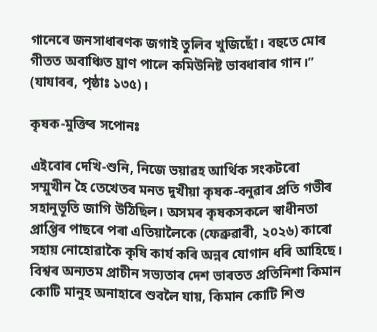গানেৰে জনসাধাৰণক জগাই তুলিব খুজিছোঁ। বহুতে মোৰ গীতত অবাঞ্চিত ঘ্রাণ পালে কমিউনিষ্ট ভাবধাৰাৰ গান।” (যাযাবৰ, পৃষ্ঠাঃ ১৩৫)।

কৃষক-মুক্তিৰ সপোনঃ

এইবোৰ দেখি-শুনি, নিজে ভয়াৱহ আর্থিক সংকটৰো সম্মুখীন হৈ তেখেতৰ মনত দুখীয়া কৃষক-বনুৱাৰ প্ৰতি গভীৰ সহানুভূতি জাগি উঠিছিল। অসমৰ কৃষকসকলে স্বাধীনতা প্রাপ্তিৰ পাছৰে পৰা এতিয়ালৈকে (ফেব্ৰুৱাৰী, ২০২৬) কাৰো সহায় নোহোৱাকৈ কৃষি কাৰ্য কৰি অন্নৰ যোগান ধৰি আহিছে। বিশ্বৰ অন্যতম প্রাচীন সভ্যতাৰ দেশ ভাৰতত প্রতিনিশা কিমান কোটি মানুহ অনাহাৰে শুবলৈ যায়, কিমান কোটি শিশু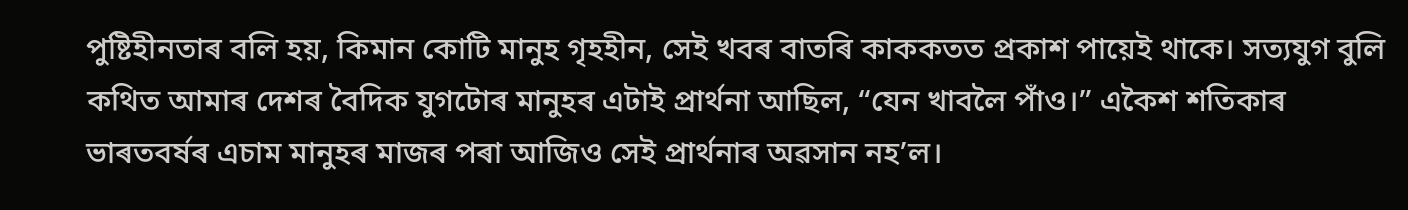পুষ্টিহীনতাৰ বলি হয়, কিমান কোটি মানুহ গৃহহীন, সেই খবৰ বাতৰি কাককতত প্রকাশ পায়েই থাকে। সত্যযুগ বুলি কথিত আমাৰ দেশৰ বৈদিক যুগটোৰ মানুহৰ এটাই প্রার্থনা আছিল, “যেন খাবলৈ পাঁও।” একৈশ শতিকাৰ ভাৰতবৰ্ষৰ এচাম মানুহৰ মাজৰ পৰা আজিও সেই প্ৰাৰ্থনাৰ অৱসান নহ’ল।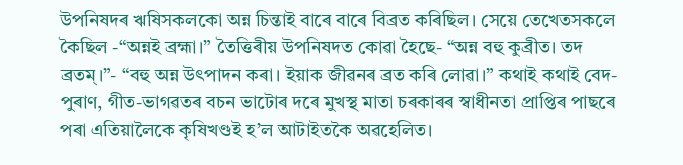উপনিষদৰ ঋষিসকলকো অন্ন চিন্তাই বাৰে বাৰে বিব্রত কৰিছিল। সেয়ে তেখেতসকলে কৈছিল -“অন্নই ব্রহ্মা।” তৈত্তিৰীয় উপনিষদত কোৱা হৈছে- “অন্ন বহু কুব্রীত। তদ ব্রতম্।”- “বহু অন্ন উৎপাদন কৰা। ইয়াক জীৱনৰ ব্ৰত কৰি লোৱা।” কথাই কথাই বেদ-পুৰাণ, গীত-ভাগৱতৰ বচন ভাটোৰ দৰে মুখস্থ মাতা চৰকাৰৰ স্বাধীনতা প্ৰাপ্তিৰ পাছৰে পৰা এতিয়ালৈকে কৃষিখণ্ডই হ’ল আটাইতকৈ অৱহেলিত।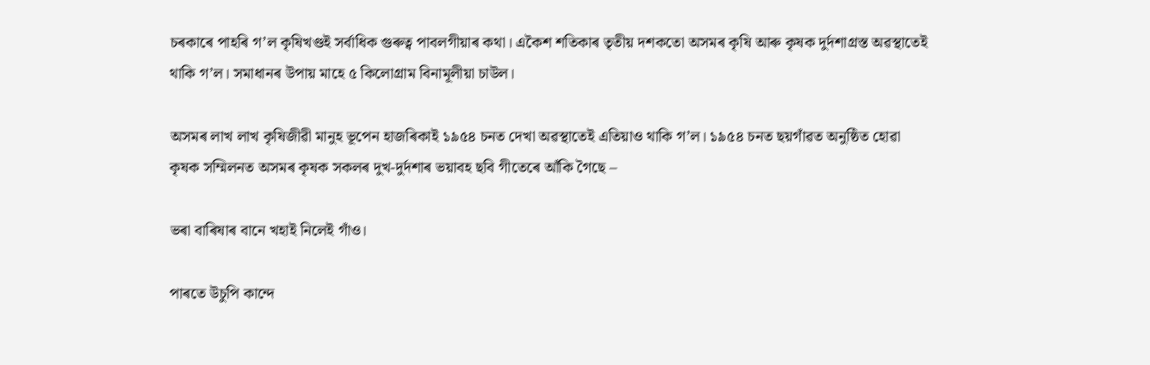চৰকাৰে পাহৰি গ’ল কৃষিখণ্ডই সর্বাধিক গুৰুত্ব পাবলগীয়াৰ কথা। একৈশ শতিকাৰ তৃতীয় দশকতো অসমৰ কৃষি আৰু কৃষক দুর্দশাগ্রস্ত অৱস্থাতেই থাকি গ’ল। সমাধানৰ উপায় মাহে ৫ কিলোগ্রাম বিনামূলীয়া চাউল।

অসমৰ লাখ লাখ কৃষিজীৱী মানুহ ভূপেন হাজৰিকাই ১৯৫৪ চনত দেখা অৱস্থাতেই এতিয়াও থাকি গ’ল। ১৯৫৪ চনত ছয়গাঁৱত অনুষ্ঠিত হোৱা কৃষক সম্মিলনত অসমৰ কৃষক সকলৰ দুখ-দুর্দশাৰ ভয়াবহ ছবি গীতেৰে আঁকি গৈছে –

ভৰা বাৰিষাৰ বানে খহাই নিলেই গাঁও।

পাৰতে উচুপি কান্দে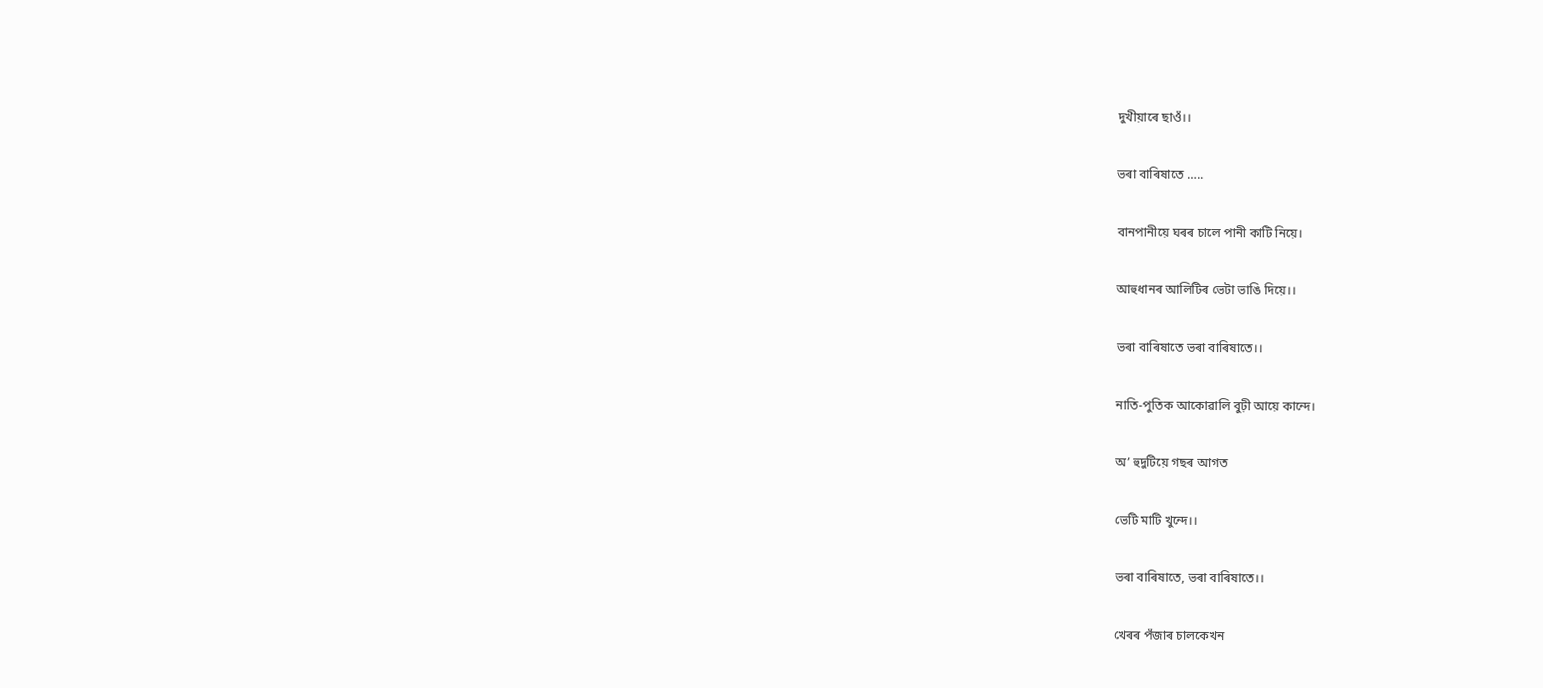দুখীয়াৰে ছাওঁ।।

ভৰা বাৰিষাতে …..

বানপানীয়ে ঘৰৰ চালে পানী কাটি নিয়ে।

আহুধানৰ আলিটিৰ ভেটা ভাঙি দিয়ে।।

ভৰা বাৰিষাতে ভৰা বাৰিষাতে।।

নাতি-পুতিক আকোৱালি বুঢ়ী আয়ে কান্দে।

অ’ হুদুটিয়ে গছৰ আগত

ভেটি মাটি খুন্দে।।

ভৰা বাৰিষাতে, ভৰা বাৰিষাতে।।

খেৰৰ পঁজাৰ চালকেখন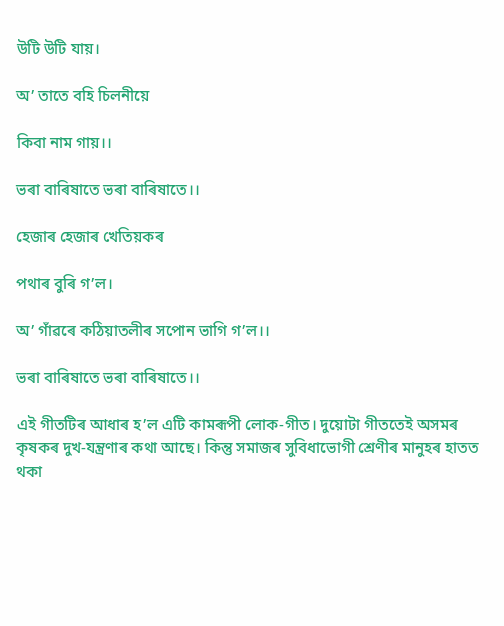উটি উটি যায়।

অ’ তাতে বহি চিলনীয়ে

কিবা নাম গায়।।

ভৰা বাৰিষাতে ভৰা বাৰিষাতে।।

হেজাৰ হেজাৰ খেতিয়কৰ

পথাৰ বুৰি গ’ল।

অ’ গাঁৱৰে কঠিয়াতলীৰ সপোন ভাগি গ’ল।।

ভৰা বাৰিষাতে ভৰা বাৰিষাতে।।

এই গীতটিৰ আধাৰ হ’ল এটি কামৰূপী লোক-গীত। দুয়োটা গীততেই অসমৰ কৃষকৰ দুখ-যন্ত্ৰণাৰ কথা আছে। কিন্তু সমাজৰ সুবিধাভোগী শ্ৰেণীৰ মানুহৰ হাতত থকা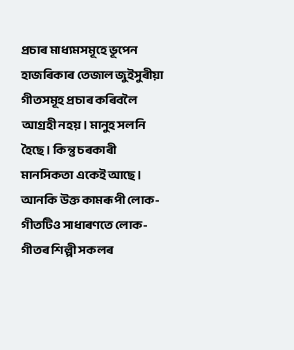প্ৰচাৰ মাধ্যমসমূহে ভূপেন হাজৰিকাৰ তেজাল জুইসুৰীয়া গীতসমূহ প্ৰচাৰ কৰিবলৈ আগ্রহী নহয়। মানুহ সলনি হৈছে। কিন্তু চৰকাৰী মানসিকতা একেই আছে। আনকি উক্ত কামৰূপী লোক-গীতটিও সাধাৰণতে লোক-গীতৰ শিল্পী সকলৰ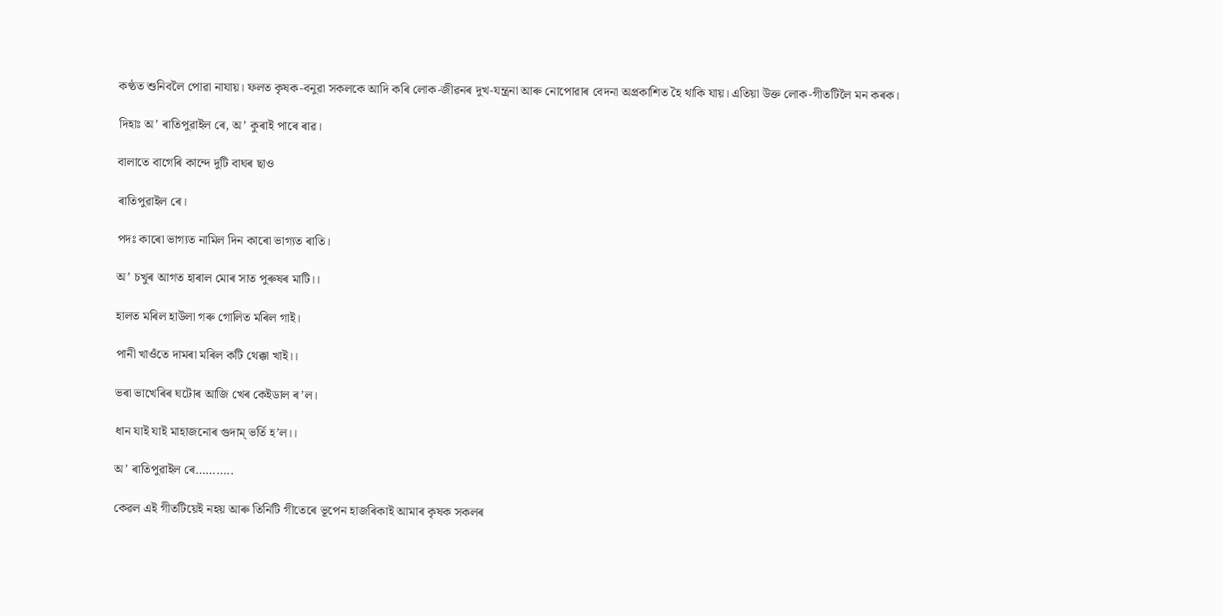কণ্ঠত শুনিবলৈ পোৱা নাযায়। ফলত কৃষক-বনুৱা সকলকে আদি কৰি লোক-জীৱনৰ দুখ-যন্ত্রনা আৰু নোপোৱাৰ বেদনা অপ্রকাশিত হৈ থাকি যায়। এতিয়া উক্ত লোক-গীতটিলৈ মন কৰক।

দিহাঃ অ’ ৰাতিপুৱাইল ৰে, অ’ কুৰাই পাৰে ৰাৱ।

বালাতে বাগেৰি কান্দে দুটি বাঘৰ ছাও

ৰাতিপুৱাইল ৰে।

পদঃ কাৰো ভাগ্যত নামিল দিন কাৰো ভাগ্যত ৰাতি।

অ’ চখুৰ আগত হাৰাল মোৰ সাত পুৰুষৰ মাটি।।

হালত মৰিল হাউলা গৰু গোলিত মৰিল গাই।

পানী খাওঁতে দামৰা মৰিল কটি থেক্কা খাই।।

ভৰা ভাখেৰিৰ ঘটোৰ আজি খেৰ কেইডাল ৰ’ল।

ধান যাই যাই মাহাজনোৰ গুদাম্ ভর্তি হ’ল।।

অ’ ৰাতিপুৱাইল ৰে………..

কেৱল এই গীতটিয়েই নহয় আৰু তিনিটি গীতেৰে ভূপেন হাজৰিকাই আমাৰ কৃষক সকলৰ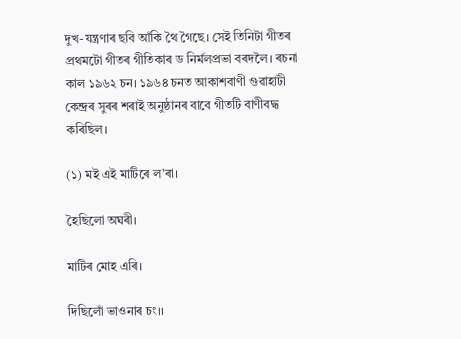দুখ-যন্ত্ৰণাৰ ছবি আঁকি থৈ গৈছে। সেই তিনিটা গীতৰ প্ৰথমটো গীতৰ গীতিকাৰ ড নিৰ্মলপ্ৰভা বৰদলৈ। ৰচনা কাল ১৯৬২ চন। ১৯৬৪ চনত আকাশবাণী গুৱাহাটী কেন্দ্ৰৰ সুৰৰ শৰাই অনুষ্ঠানৰ বাবে গীতটি বাণীবদ্ধ কৰিছিল।

(১) মই এই মাটিৰে ল’ৰা।

হৈছিলো অঘৰী।

মাটিৰ মোহ এৰি।

দিছিলোঁ ভাওনাৰ চং।।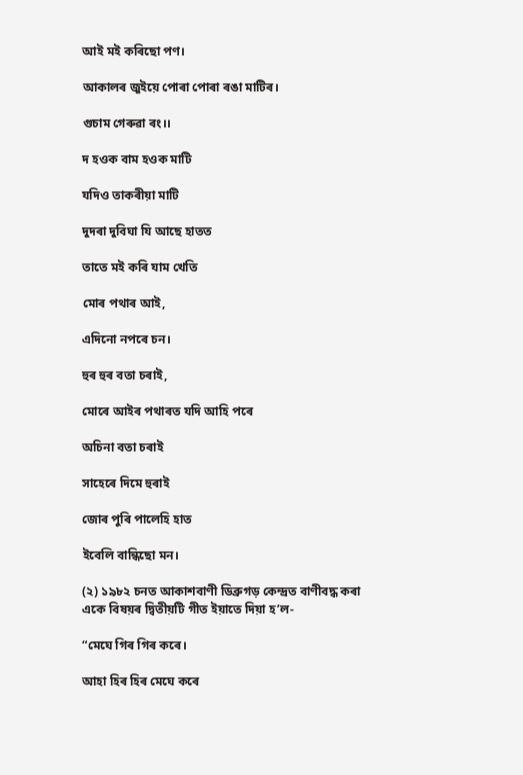আই মই কৰিছো পণ।

আকালৰ জুইয়ে পোৰা পোৰা ৰঙা মাটিৰ।

গুচাম গেৰুৱা ৰং।।

দ হওক বাম হওক মাটি

যদিও তাকৰীয়া মাটি

দুদৰা দুবিঘা যি আছে হাতত

তাতে মই কৰি যাম খেতি

মোৰ পথাৰ আই,

এদিনো নপৰে চন।

হুৰ হুৰ বতা চৰাই,

মোৰে আইৰ পথাৰত যদি আহি পৰে

অচিনা বতা চৰাই

সাহেৰে দিমে হুৰাই

জোৰ পুৰি পালেহি হাত

ইবেলি বান্ধিছো মন।

(২) ১৯৮২ চনত আকাশবাণী ডিব্ৰুগড় কেন্দ্ৰত বাণীবদ্ধ কৰা একে বিষয়ৰ দ্বিতীয়টি গীত ইয়াতে দিয়া হ’ল-

“মেঘে গিৰ গিৰ কৰে।

আহা হিৰ হিৰ মেঘে কৰে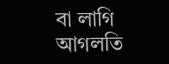বা লাগি আগলতি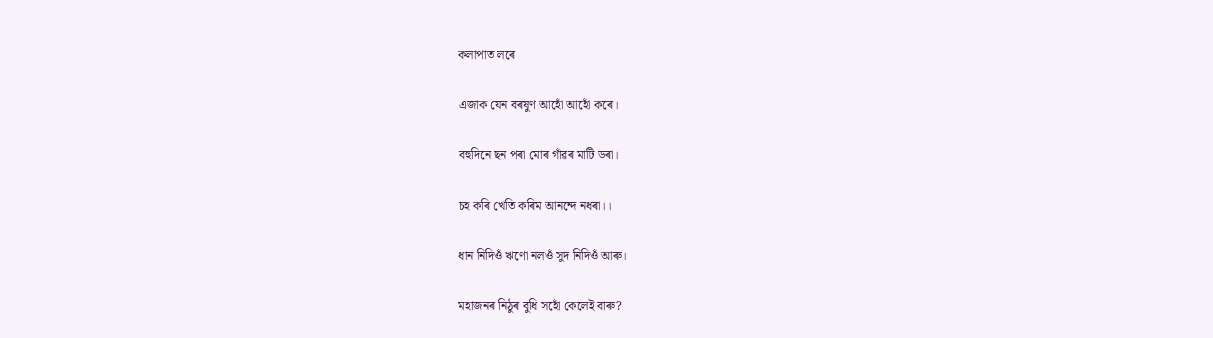কলাপাত লৰে

এজাক যেন বৰষুণ আহোঁ আহোঁ কৰে।

বহুদিনে ছন পৰা মোৰ গাঁৱৰ মাটি ডৰা।

চহ কৰি খেতি কৰিম আনন্দে নধৰা।।

ধান নিদিওঁ ঋণো নলওঁ সুদ নিদিওঁ আৰু।

মহাজনৰ নিঠুৰ বুধি সহোঁ কেলেই বাৰু?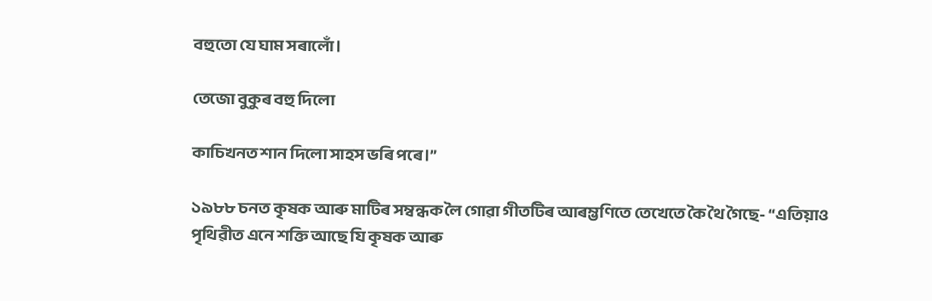বহুতো যে ঘাম সৰালোঁ।

তেজো বুকুৰ বহু দিলো

কাচিখনত শান দিলো সাহস ভৰি পৰে।”

১৯৮৮ চনত কৃষক আৰু মাটিৰ সম্বন্ধক লৈ গোৱা গীতটিৰ আৰম্ভণিতে তেখেতে কৈ থৈ গৈছে- “এতিয়াও পৃথিৱীত এনে শক্তি আছে যি কৃষক আৰু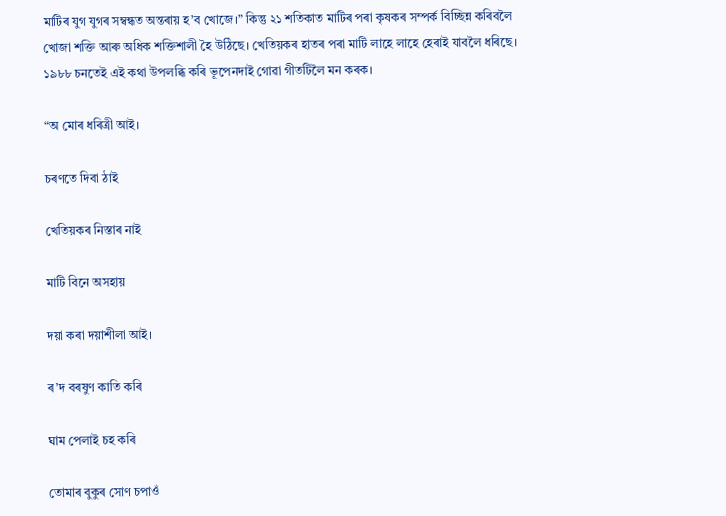মাটিৰ যুগ যুগৰ সম্বন্ধত অন্তৰায় হ’ব খোজে।” কিন্তু ২১ শতিকাত মাটিৰ পৰা কৃষকৰ সম্পৰ্ক বিচ্ছিন্ন কৰিবলৈ খোজা শক্তি আৰু অধিক শক্তিশালী হৈ উঠিছে। খেতিয়কৰ হাতৰ পৰা মাটি লাহে লাহে হেৰাই যাবলৈ ধৰিছে। ১৯৮৮ চনতেই এই কথা উপলব্ধি কৰি ভূপেনদাই গোৱা গীতটিলৈ মন কৰক।

“অ মোৰ ধৰিত্ৰী আই।

চৰণতে দিবা ঠাই

খেতিয়কৰ নিস্তাৰ নাই

মাটি বিনে অসহায়

দয়া কৰা দয়াশীলা আই।

ৰ’দ বৰষুণ কাতি কৰি

ঘাম পেলাই চহ কৰি

তোমাৰ বুকুৰ সোণ চপাওঁ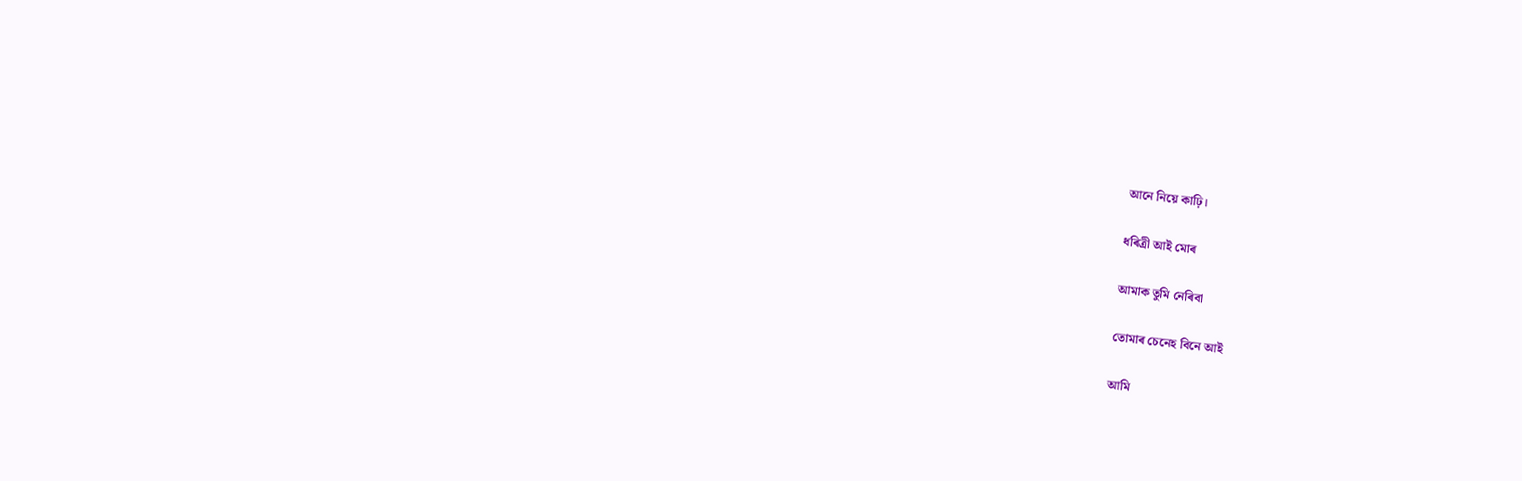আনে নিয়ে কাঢ়ি।

ধৰিত্ৰী আই মোৰ

আমাক তুমি নেৰিবা

তোমাৰ চেনেহ বিনে আই

আমি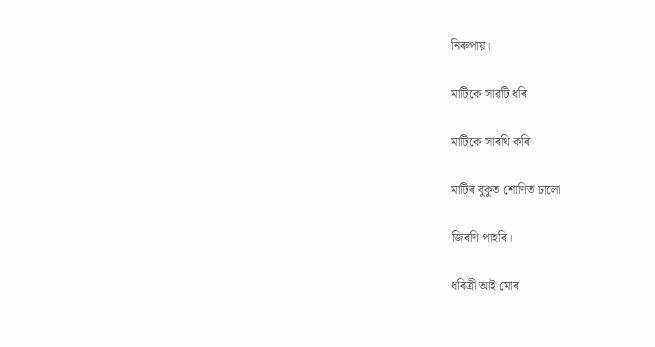নিৰুপায়।

মাটিকে সাৱটি ধৰি

মাটিকে সাৰথি কৰি

মাটিৰ বুকুত শোণিত ঢালো

জিৰণি পাহৰি।

ধৰিত্ৰী আই মোৰ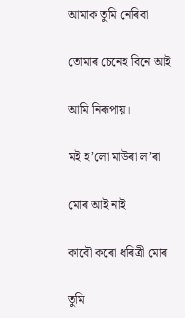আমাক তুমি নেৰিবা

তোমাৰ চেনেহ বিনে আই

আমি নিৰূপায়।

মই হ’লো মাউৰা ল’ৰা

মোৰ আই নাই

কাবৌ কৰো ধৰিত্ৰী মোৰ

তুমি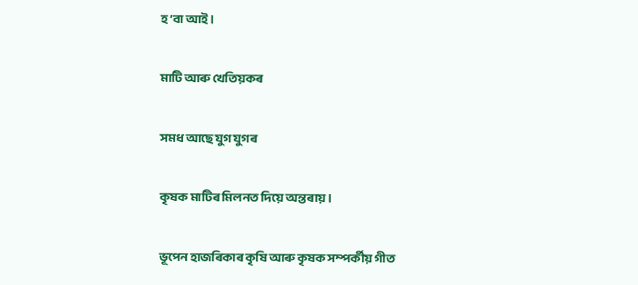হ’বা আই।

মাটি আৰু খেতিয়কৰ

সমধ আছে যুগ যুগৰ

কৃষক মাটিৰ মিলনত দিয়ে অন্তৰায়।

ভূপেন হাজৰিকাৰ কৃষি আৰু কৃষক সম্পৰ্কীয় গীত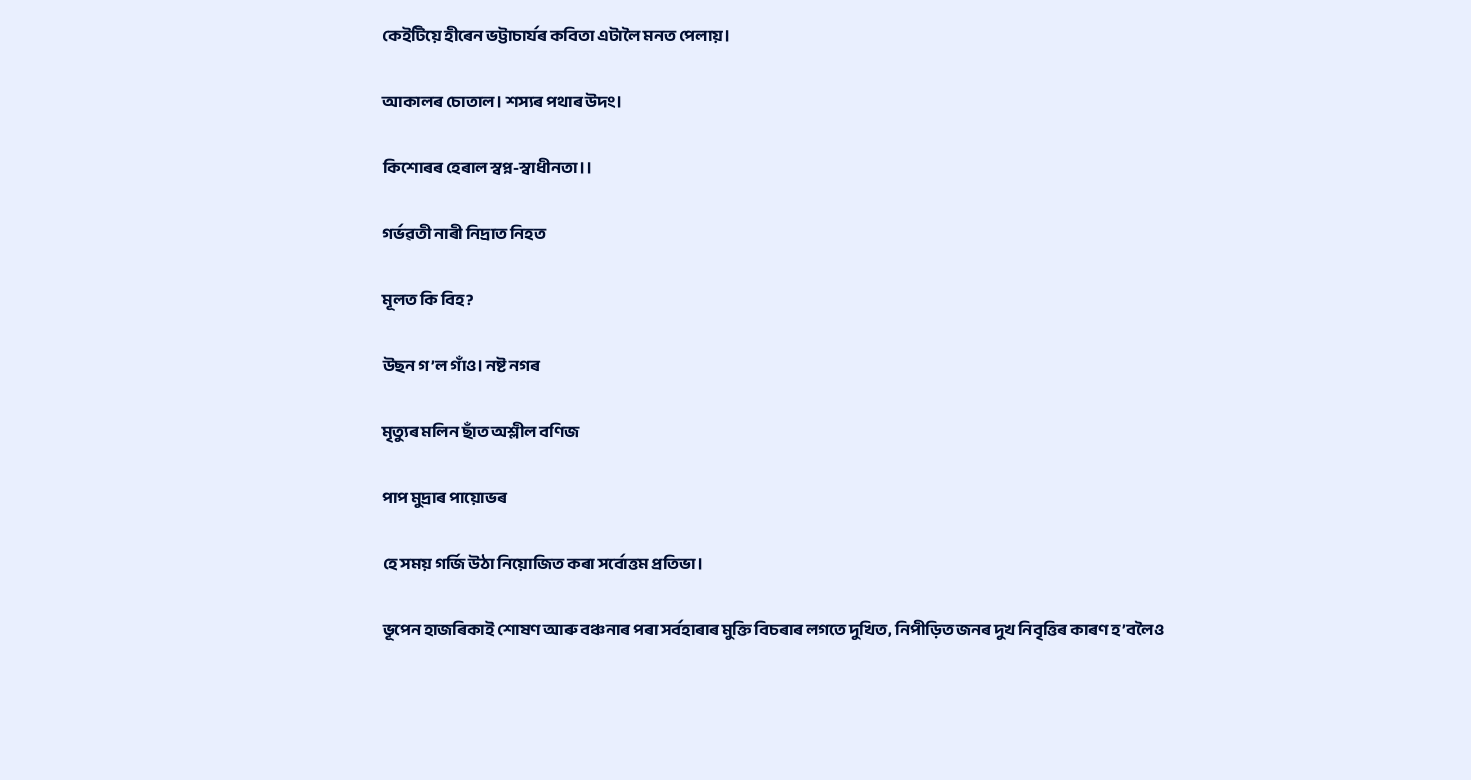কেইটিয়ে হীৰেন ভট্টাচাৰ্যৰ কবিতা এটালৈ মনত পেলায়।

আকালৰ চোতাল। শস্যৰ পথাৰ উদং।

কিশোৰৰ হেৰাল স্বপ্ন-স্বাধীনতা।।

গৰ্ভৱতী নাৰী নিদ্ৰাত নিহত

মূলত কি বিহ?

উছন গ’ল গাঁও। নষ্ট নগৰ

মৃত্যুৰ মলিন ছাঁত অশ্লীল বণিজ

পাপ মুদ্ৰাৰ পায়োভৰ

হে সময় গর্জি উঠা নিয়োজিত কৰা সর্বোত্তম প্রতিভা।

ভূপেন হাজৰিকাই শোষণ আৰু বঞ্চনাৰ পৰা সৰ্বহাৰাৰ মুক্তি বিচৰাৰ লগতে দুখিত, নিপীড়িত জনৰ দুখ নিবৃত্তিৰ কাৰণ হ’বলৈও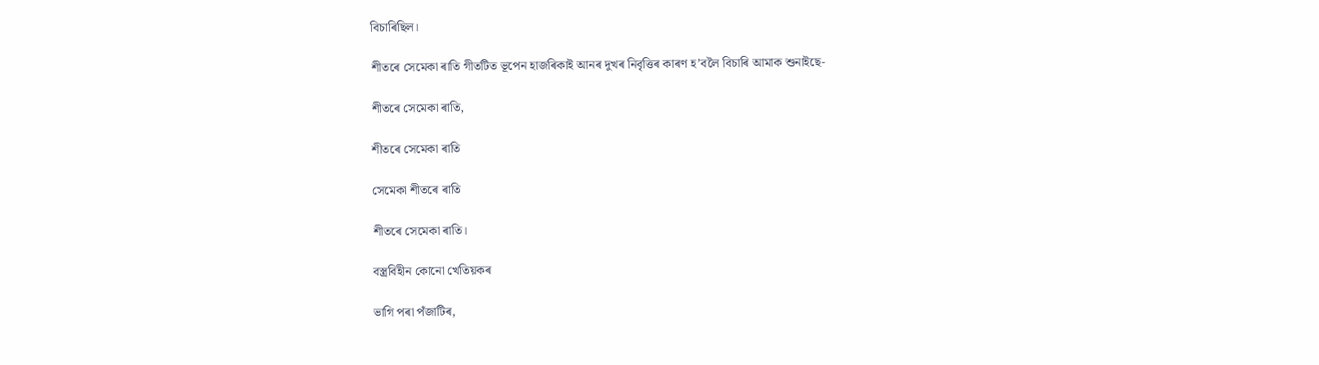বিচাৰিছিল।

শীতৰে সেমেকা ৰাতি গীতটিত ভূপেন হাজৰিকাই আনৰ দুখৰ নিবৃত্তিৰ কাৰণ হ’বলৈ বিচাৰি আমাক শুনাইছে-

শীতৰে সেমেকা ৰাতি,

শীতৰে সেমেকা ৰাতি

সেমেকা শীতৰে ৰাতি

শীতৰে সেমেকা ৰাতি।

বস্ত্রবিহীন কোনো খেতিয়কৰ

ভাগি পৰা পঁজাটিৰ,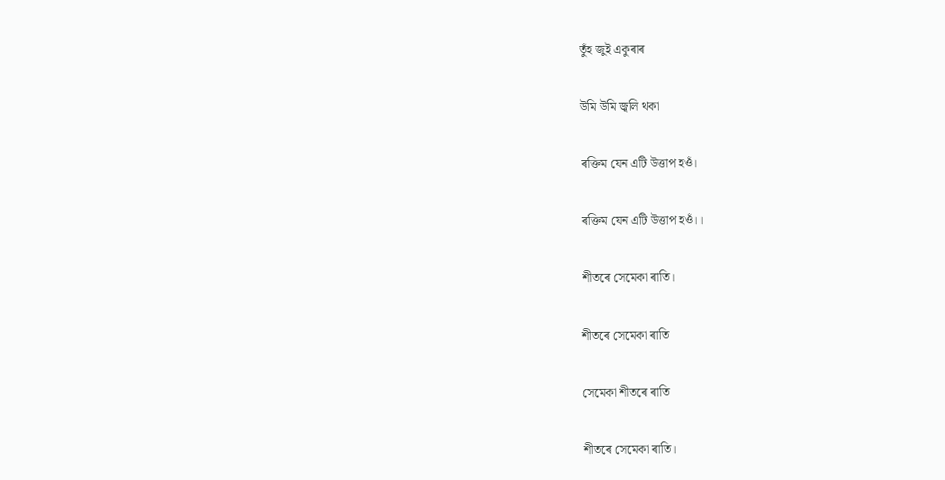তুঁহ জুই একুৰাৰ

উমি উমি জ্বলি থকা

ৰক্তিম যেন এটি উত্তাপ হওঁ।

ৰক্তিম যেন এটি উত্তাপ হওঁ।।

শীতৰে সেমেকা ৰাতি।

শীতৰে সেমেকা ৰাতি

সেমেকা শীতৰে ৰাতি

শীতৰে সেমেকা ৰাতি।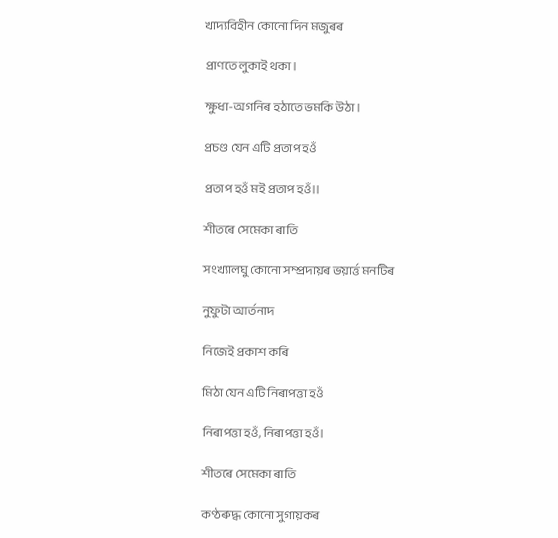খাদ্যবিহীন কোনো দিন মজুৰৰ

প্রাণতে লুকাই থকা।

ক্ষুধা-অগনিৰ হঠাতে ভমকি উঠা।

প্রচণ্ড যেন এটি প্রতাপ হওঁ

প্রতাপ হওঁ মই প্রতাপ হওঁ।।

শীতৰে সেমেকা ৰাতি

সংখ্যালঘু কোনো সম্প্রদায়ৰ ভয়াৰ্ত্ত মনটিৰ

নুফুটা আর্তনাদ

নিজেই প্রকাশ কৰি

মিঠা যেন এটি নিৰাপত্তা হওঁ

নিৰাপত্তা হওঁ, নিৰাপত্তা হওঁ।

শীতৰে সেমেকা ৰাতি

কণ্ঠৰুদ্ধ কোনো সুগায়কৰ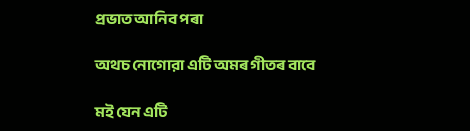প্রভাত আনিব পৰা

অথচ নোগোরা এটি অমৰ গীতৰ বাবে

মই যেন এটি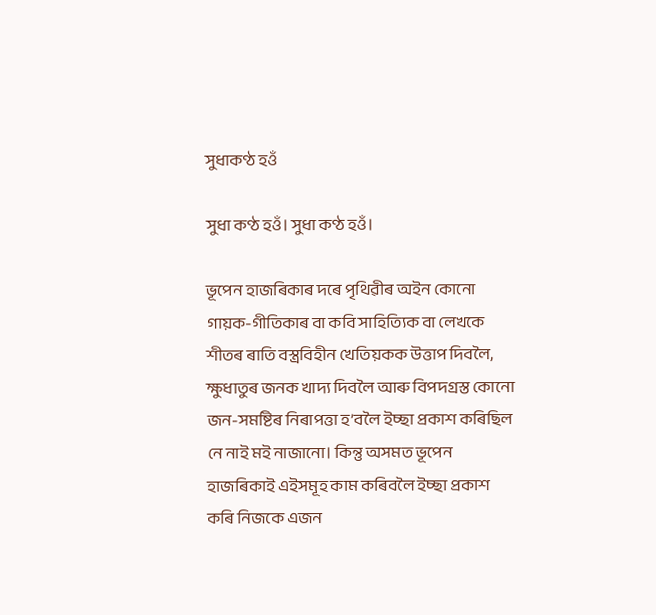সুধাকণ্ঠ হওঁ

সুধা কণ্ঠ হওঁ। সুধা কণ্ঠ হওঁ।

ভূপেন হাজৰিকাৰ দৰে পৃথিৱীৰ অইন কোনো গায়ক-গীতিকাৰ বা কবি সাহিত্যিক বা লেখকে শীতৰ ৰাতি বস্ত্ৰবিহীন খেতিয়কক উত্তাপ দিবলৈ, ক্ষুধাতুৰ জনক খাদ্য দিবলৈ আৰু বিপদগ্রস্ত কোনো জন-সমষ্টিৰ নিৰাপত্তা হ’বলৈ ইচ্ছা প্রকাশ কৰিছিল নে নাই মই নাজানো। কিন্তু অসমত ভূপেন হাজৰিকাই এইসমূহ কাম কৰিবলৈ ইচ্ছা প্রকাশ কৰি নিজকে এজন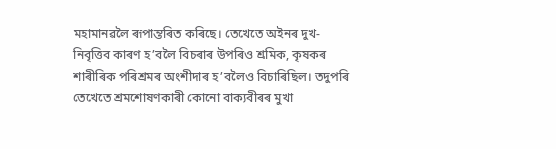মহামানৱলৈ ৰূপান্তৰিত কৰিছে। তেখেতে অইনৰ দুখ-নিবৃত্তিব কাৰণ হ’বলৈ বিচৰাৰ উপৰিও শ্রমিক, কৃষকৰ শাৰীৰিক পৰিশ্ৰমৰ অংশীদাৰ হ’বলৈও বিচাৰিছিল। তদুপৰি তেখেতে শ্রমশোষণকাৰী কোনো বাক্যবীৰৰ মুখা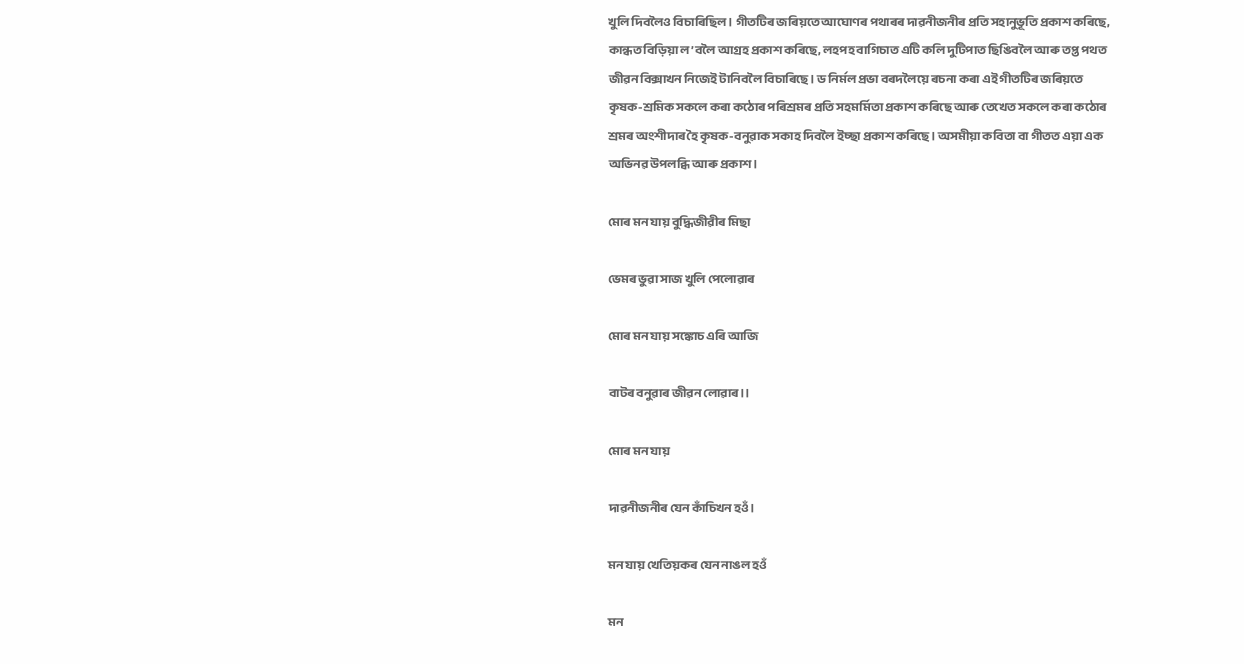খুলি দিবলৈও বিচাৰিছিল। গীতটিৰ জৰিয়তে আঘোণৰ পথাৰৰ দাৱনীজনীৰ প্রতি সহানুভূতি প্রকাশ কৰিছে, কান্ধত বিড়িয়া ল’বলৈ আগ্রহ প্রকাশ কৰিছে, লহপহ বাগিচাত এটি কলি দুটিপাত ছিঙিবলৈ আৰু তপ্ত পথত জীৱন বিক্সাখন নিজেই টানিবলৈ বিচাৰিছে। ড নিৰ্মল প্রভা বৰদলৈয়ে ৰচনা কৰা এই গীতটিৰ জৰিয়তে কৃষক-শ্রমিক সকলে কৰা কঠোৰ পৰিশ্ৰমৰ প্ৰতি সহমর্মিতা প্রকাশ কৰিছে আৰু তেখেত সকলে কৰা কঠোৰ শ্ৰমৰ অংশীদাৰ হৈ কৃষক-বনুৱাক সকাহ দিবলৈ ইচ্ছা প্রকাশ কৰিছে। অসমীয়া কবিতা বা গীতত এয়া এক অভিনৱ উপলব্ধি আৰু প্রকাশ।

মোৰ মন যায় বুদ্ধিজীৱীৰ মিছা

ভেমৰ ভুৱা সাজ খুলি পেলোৱাৰ

মোৰ মন যায় সঙ্কোচ এৰি আজি

বাটৰ বনুৱাৰ জীৱন লোৱাৰ।।

মোৰ মন যায়

দাৱনীজনীৰ যেন কাঁচিখন হওঁ।

মন যায় খেতিয়কৰ যেন নাঙল হওঁ

মন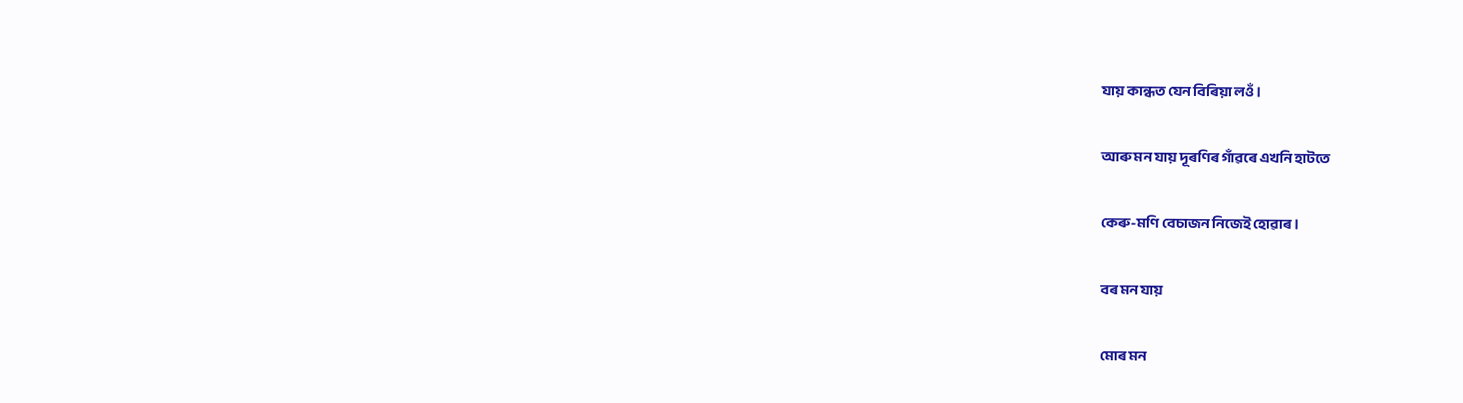যায় কান্ধত যেন বিৰিয়া লওঁ।

আৰু মন যায় দূৰণিৰ গাঁৱৰে এখনি হাটতে

কেৰু-মণি বেচাজন নিজেই হোৱাৰ।

বৰ মন যায়

মোৰ মন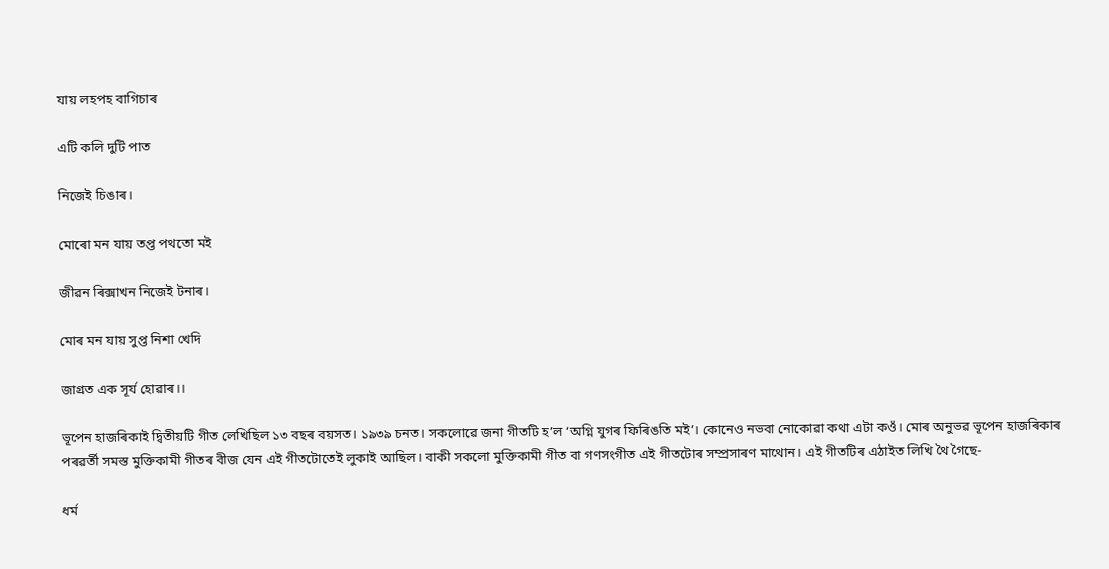যায় লহপহ বাগিচাৰ

এটি কলি দুটি পাত

নিজেই চিঙাৰ।

মোৰো মন যায় তপ্ত পথতো মই

জীৱন ৰিক্সাখন নিজেই টনাৰ।

মোৰ মন যায় সুপ্ত নিশা খেদি

জাগ্রত এক সূর্য হোৱাৰ।।

ভূপেন হাজৰিকাই দ্বিতীয়টি গীত লেখিছিল ১৩ বছৰ বয়সত। ১৯৩৯ চনত। সকলোৱে জনা গীতটি হ’ল ‘অগ্নি যুগৰ ফিৰিঙতি মই’। কোনেও নভবা নোকোৱা কথা এটা কওঁ। মোৰ অনুভৱ ভূপেন হাজৰিকাৰ পৰৱৰ্তী সমস্ত মুক্তিকামী গীতৰ বীজ যেন এই গীতটোতেই লুকাই আছিল। বাকী সকলো মুক্তিকামী গীত বা গণসংগীত এই গীতটোৰ সম্প্ৰসাৰণ মাথোন। এই গীতটিৰ এঠাইত লিখি থৈ গৈছে-

ধর্ম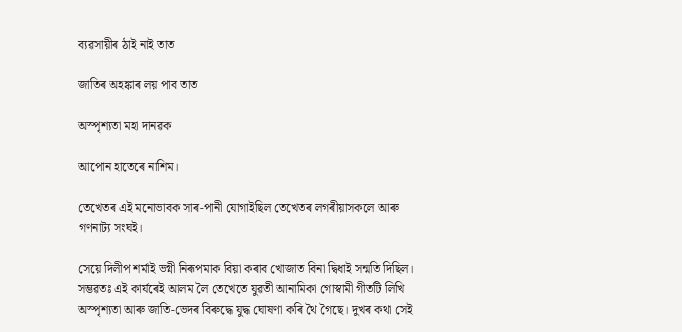ব্যৱসায়ীৰ ঠাই নাই তাত

জাতিৰ অহঙ্কাৰ লয় পাব তাত

অস্পৃশ্যতা মহা দানৱক

আপোন হাতেৰে নাশিম।

তেখেতৰ এই মনোভাবক সাৰ-পানী যোগাইছিল তেখেতৰ লগৰীয়াসকলে আৰু গণনাট্য সংঘই।

সেয়ে দিলীপ শর্মাই ভগ্নী নিৰূপমাক বিয়া কৰাব খোজাত বিনা দ্বিধাই সন্মতি দিছিল। সম্ভৱতঃ এই কার্যৰেই আলম লৈ তেখেতে যুৱতী আনামিকা গোস্বামী গীতটি লিখি অস্পৃশ্যতা আৰু জাতি-ভেদৰ বিৰুদ্ধে যুদ্ধ ঘোষণা কৰি থৈ গৈছে। দুখৰ কথা সেই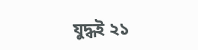যুদ্ধই ২১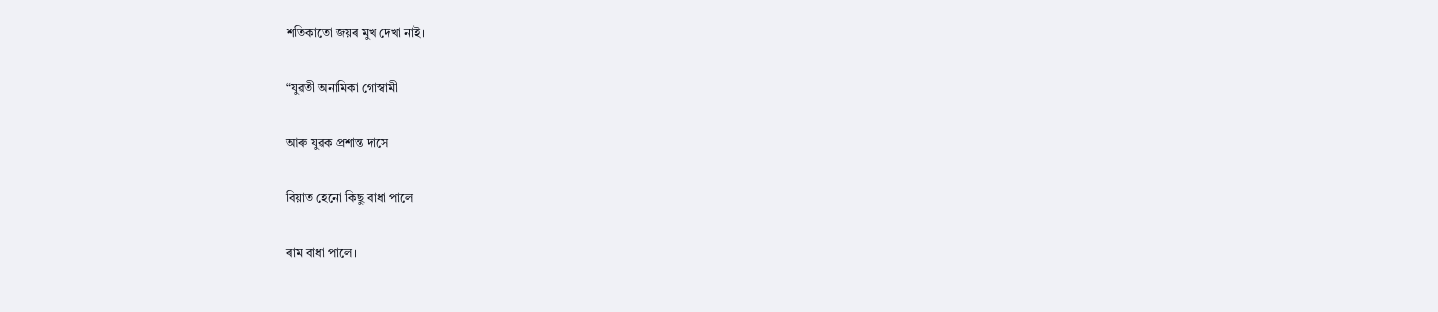শতিকাতো জয়ৰ মুখ দেখা নাই।

“যুৱতী অনামিকা গোস্বামী

আৰু যুৱক প্রশান্ত দাসে

বিয়াত হেনো কিছু বাধা পালে

ৰাম বাধা পালে।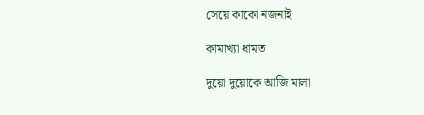সেয়ে কাকো নজনাই

কামাখ্যা ধামত

দুয়ো দুয়োকে আজি মালা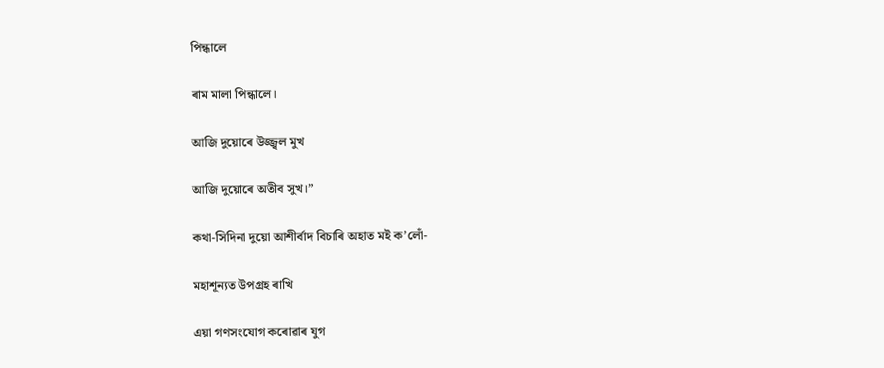পিন্ধালে

ৰাম মালা পিন্ধালে।

আজি দুয়োৰে উজ্জ্বল মুখ

আজি দুয়োৰে অতীব সুখ।”

কথা-সিদিনা দুয়ো আশীৰ্বাদ বিচাৰি অহাত মই ক’লোঁ-

মহাশূন্যত উপগ্রহ ৰাখি

এয়া গণসংযোগ কৰোৱাৰ যুগ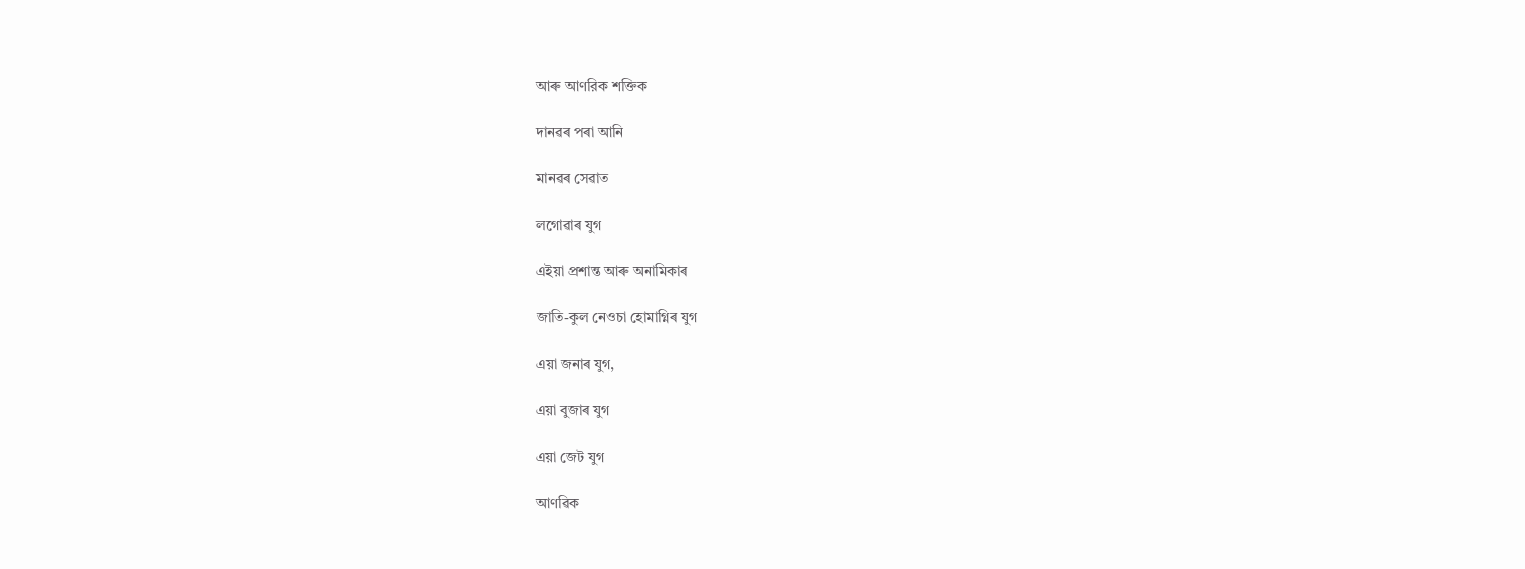আৰু আণরিক শক্তিক

দানৱৰ পৰা আনি

মানৱৰ সেৱাত

লগোৱাৰ যুগ

এইয়া প্রশান্ত আৰু অনামিকাৰ

জাতি-কুল নেওচা হোমাগ্নিৰ যুগ

এয়া জনাৰ যুগ,

এয়া বুজাৰ যুগ

এয়া জেট যুগ

আণৱিক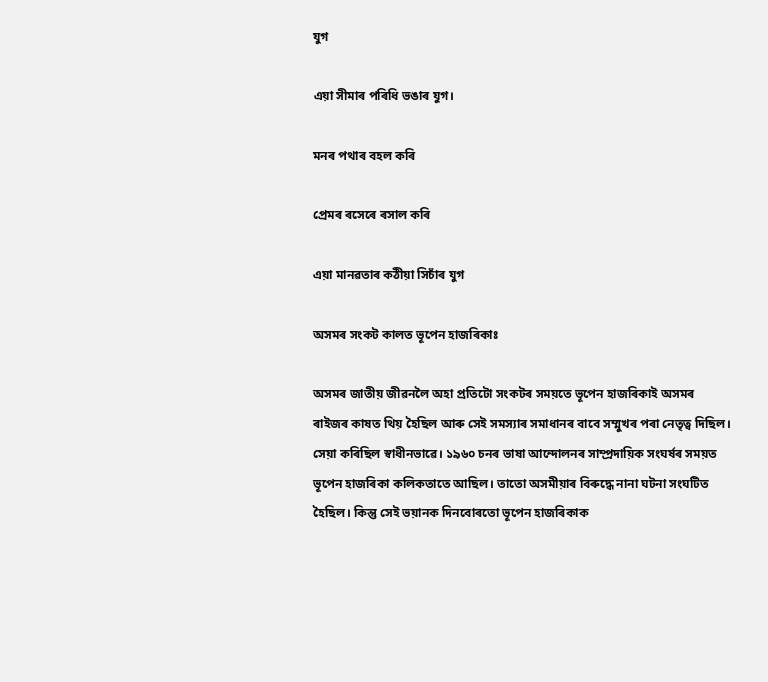যুগ

এয়া সীমাৰ পৰিধি ভঙাৰ যুগ।

মনৰ পথাৰ বহল কৰি

প্ৰেমৰ ৰসেৰে ৰসাল কৰি

এয়া মানৱতাৰ কঠীয়া সিচাঁৰ যুগ

অসমৰ সংকট কালত ভূপেন হাজৰিকাঃ

অসমৰ জাতীয় জীৱনলৈ অহা প্রতিটো সংকটৰ সময়তে ভূপেন হাজৰিকাই অসমৰ ৰাইজৰ কাষত থিয় হৈছিল আৰু সেই সমস্যাৰ সমাধানৰ বাবে সম্মুখৰ পৰা নেতৃত্ব দিছিল। সেয়া কৰিছিল স্বাধীনভাৱে। ১৯৬০ চনৰ ভাষা আন্দোলনৰ সাম্প্রদায়িক সংঘৰ্ষৰ সময়ত ভূপেন হাজৰিকা কলিকতাতে আছিল। তাতো অসমীয়াৰ বিৰুদ্ধে নানা ঘটনা সংঘটিত হৈছিল। কিন্তু সেই ভয়ানক দিনবোৰতো ভূপেন হাজৰিকাক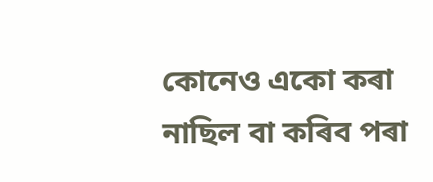কোনেও একো কৰা নাছিল বা কৰিব পৰা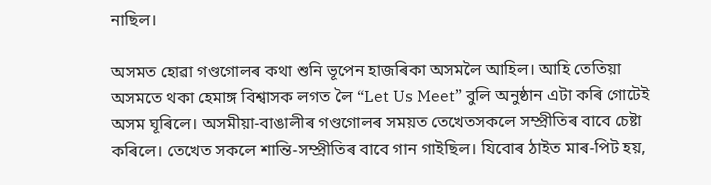নাছিল।

অসমত হোৱা গণ্ডগোলৰ কথা শুনি ভূপেন হাজৰিকা অসমলৈ আহিল। আহি তেতিয়া অসমতে থকা হেমাঙ্গ বিশ্বাসক লগত লৈ “Let Us Meet” বুলি অনুষ্ঠান এটা কৰি গোটেই অসম ঘূৰিলে। অসমীয়া-বাঙালীৰ গণ্ডগোলৰ সময়ত তেখেতসকলে সম্প্ৰীতিৰ বাবে চেষ্টা কৰিলে। তেখেত সকলে শান্তি-সম্প্রীতিৰ বাবে গান গাইছিল। যিবোৰ ঠাইত মাৰ-পিট হয়,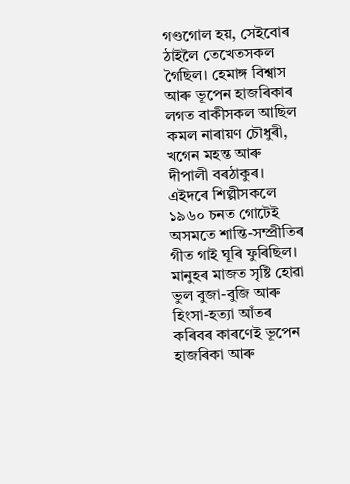গণ্ডগোল হয়, সেইবোৰ ঠাইলৈ তেখেতসকল গৈছিল। হেমাঙ্গ বিশ্বাস আৰু ভূপেন হাজৰিকাৰ লগত বাকীসকল আছিল কমল নাৰায়ণ চৌধুৰী, খগেন মহন্ত আৰু দীপালী বৰঠাকুৰ। এইদৰে শিল্পীসকলে ১৯৬০ চনত গোটেই অসমতে শান্তি-সম্প্ৰীতিৰ গীত গাই ঘূৰি ফুৰিছিল। মানুহৰ মাজত সৃষ্টি হোৱা ভুল বুজা-বুজি আৰু হিংসা-হত্যা আঁতৰ কৰিবৰ কাৰণেই ভূপেন হাজৰিকা আৰু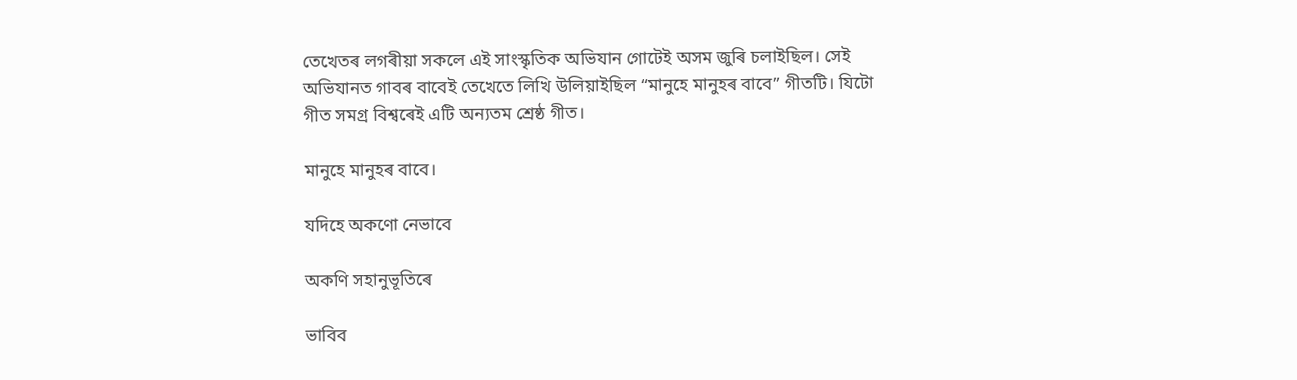তেখেতৰ লগৰীয়া সকলে এই সাংস্কৃতিক অভিযান গোটেই অসম জুৰি চলাইছিল। সেই অভিযানত গাবৰ বাবেই তেখেতে লিখি উলিয়াইছিল “মানুহে মানুহৰ বাবে” গীতটি। যিটো গীত সমগ্র বিশ্বৰেই এটি অন্যতম শ্রেষ্ঠ গীত।

মানুহে মানুহৰ বাবে।

যদিহে অকণো নেভাবে

অকণি সহানুভূতিৰে

ভাবিব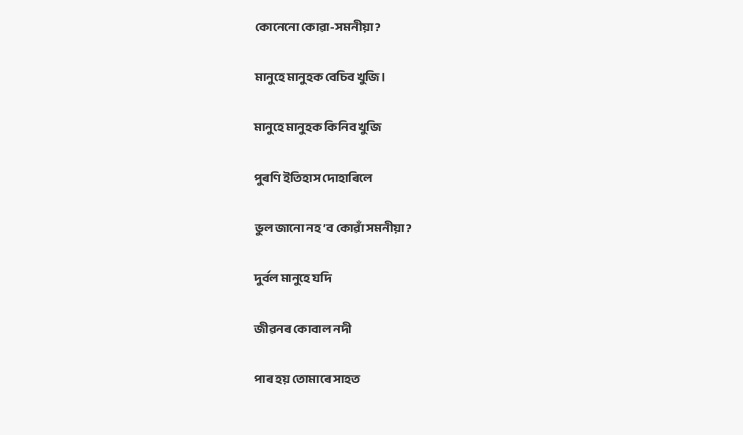কোনেনো কোৱা-সমনীয়া?

মানুহে মানুহক বেচিব খুজি।

মানুহে মানুহক কিনিব খুজি

পুৰণি ইতিহাস দোহাৰিলে

ভুল জানো নহ’ব কোৱাঁ সমনীয়া?

দুর্বল মানুহে যদি

জীৱনৰ কোবাল নদী

পাৰ হয় তোমাৰে সাহত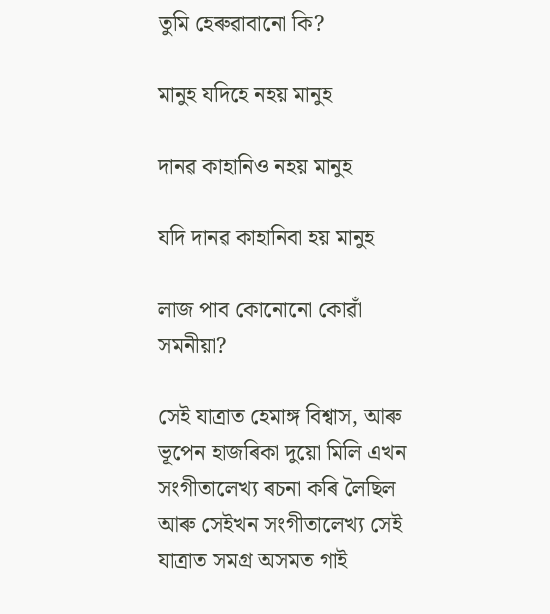তুমি হেৰুৱাবানো কি?

মানুহ যদিহে নহয় মানুহ

দানৱ কাহানিও নহয় মানুহ

যদি দানৱ কাহানিবা হয় মানুহ

লাজ পাব কোনোনো কোৱাঁ সমনীয়া?

সেই যাত্রাত হেমাঙ্গ বিশ্বাস, আৰু ভূপেন হাজৰিকা দুয়ো মিলি এখন সংগীতালেখ্য ৰচনা কৰি লৈছিল আৰু সেইখন সংগীতালেখ্য সেই যাত্রাত সমগ্র অসমত গাই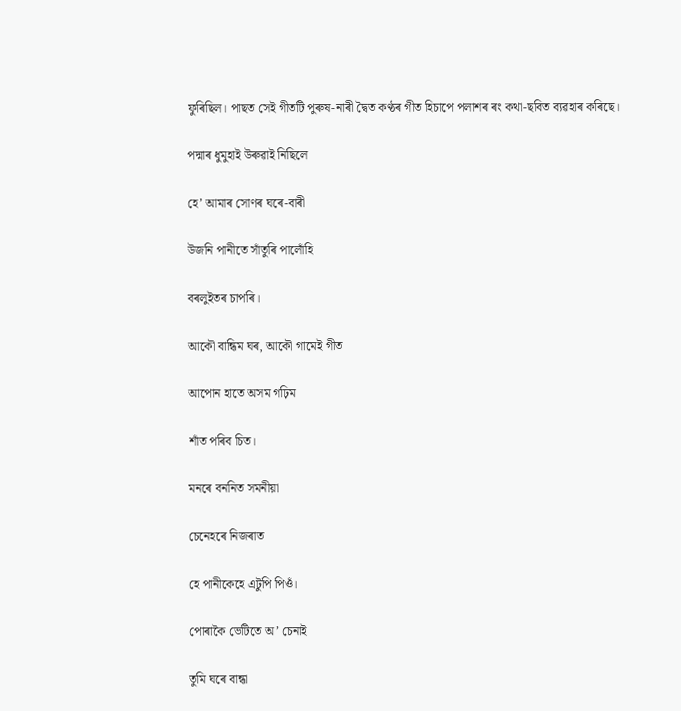ফুৰিছিল। পাছত সেই গীতটি পুৰুষ-নাৰী দ্বৈত কণ্ঠৰ গীত হিচাপে পলাশৰ ৰং কথা-ছবিত ব্যৱহাৰ কৰিছে।

পদ্মাৰ ধুমুহাই উৰুৱাই নিছিলে

হে’ আমাৰ সোণৰ ঘৰে-বাৰী

উজনি পানীতে সাঁতুৰি পালোঁহি

বৰলুইতৰ চাপৰি।

আকৌ বান্ধিম ঘৰ, আকৌ গামেই গীত

আপোন হাতে অসম গঢ়িম

শাঁত পৰিব চিত।

মনৰে বননিত সমনীয়া

চেনেহৰে নিজৰাত

হে পানীকেহে এটুপি পিওঁ।

পোৰাকৈ ভেটিতে অ’ চেনাই

তুমি ঘৰে বান্ধা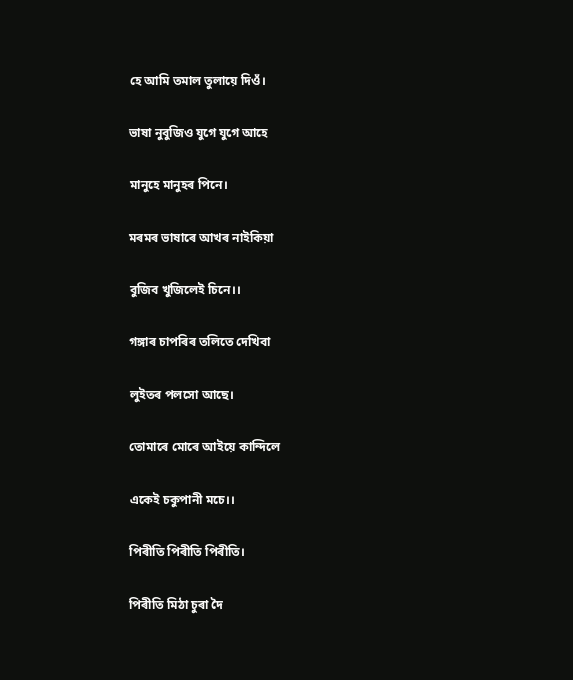হে আমি তমাল তুলায়ে দিওঁ।

ভাষা নুবুজিও যুগে যুগে আহে

মানুহে মানুহৰ পিনে।

মৰমৰ ভাষাৰে আখৰ নাইকিয়া

বুজিব খুজিলেই চিনে।।

গঙ্গাৰ চাপৰিৰ তলিতে দেখিবা

লুইতৰ পলসো আছে।

তোমাৰে মোৰে আইয়ে কান্দিলে

একেই চকুপানী মচে।।

পিৰীতি পিৰীতি পিৰীতি।

পিৰীতি মিঠা চুৰা দৈ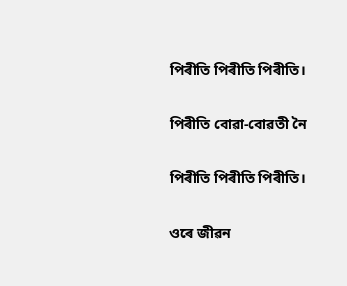পিৰীতি পিৰীতি পিৰীতি।

পিৰীতি বোৱা-বোৱতী নৈ

পিৰীতি পিৰীতি পিৰীতি।

ওৰে জীৱন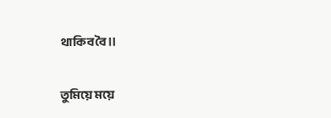থাকিব বৈ।।

তুমিয়ে ময়ে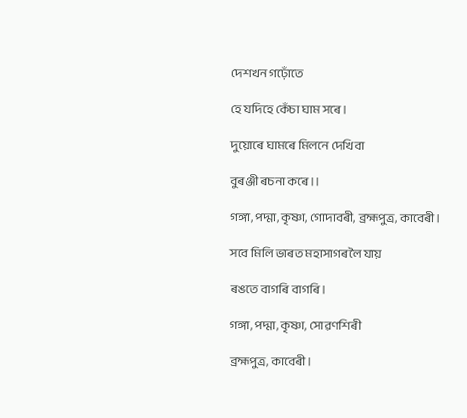দেশখন গঢ়োঁতে

হে যদিহে কেঁচা ঘাম সৰে।

দুয়োৰে ঘামৰে মিলনে দেখিবা

বুৰঞ্জী ৰচনা কৰে।।

গঙ্গা, পদ্মা, কৃষ্ণা, গোদাবৰী, ব্রহ্মপুত্র, কাবেৰী।

সবে মিলি ভাৰত মহাসাগৰলৈ যায়

ৰঙতে বাগৰি বাগৰি।

গঙ্গা, পদ্মা, কৃষ্ণা, সোৱণশিৰী

ব্রহ্মপুত্র, কাবেৰী।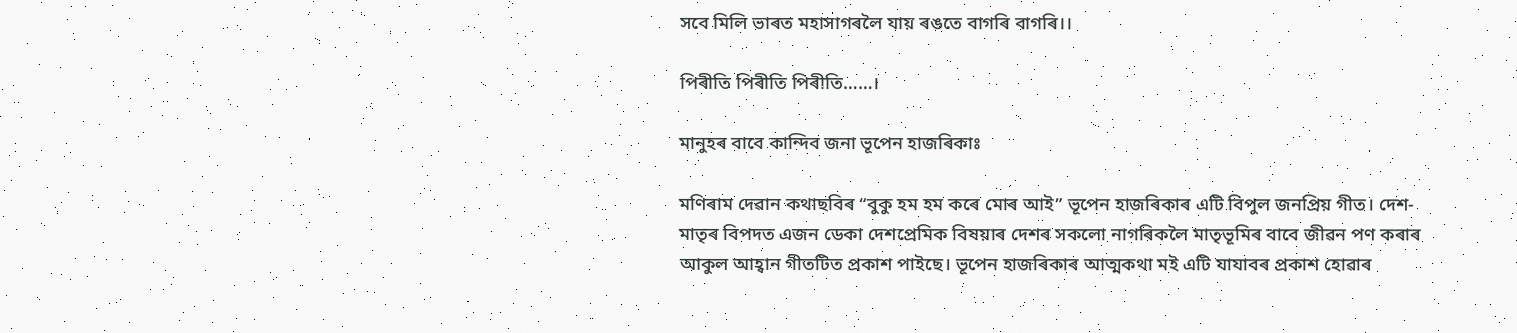সবে মিলি ভাৰত মহাসাগৰলৈ যায় ৰঙতে বাগৰি বাগৰি।।

পিৰীতি পিৰীতি পিৰীতি……।

মানুহৰ বাবে কান্দিব জনা ভূপেন হাজৰিকাঃ

মণিৰাম দেৱান কথাছবিৰ “বুকু হম হম কৰে মোৰ আই” ভূপেন হাজৰিকাৰ এটি বিপুল জনপ্রিয় গীত। দেশ-মাতৃৰ বিপদত এজন ডেকা দেশপ্রেমিক বিষয়াৰ দেশৰ সকলো নাগৰিকলৈ মাতৃভূমিৰ বাবে জীৱন পণ কৰাৰ আকুল আহ্বান গীতটিত প্রকাশ পাইছে। ভূপেন হাজৰিকাৰ আত্মকথা মই এটি যাযাবৰ প্রকাশ হোৱাৰ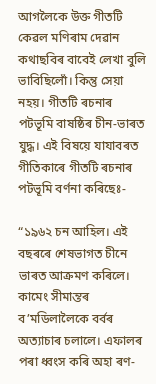আগলৈকে উক্ত গীতটি কেৱল মণিৰাম দেৱান কথাছবিৰ বাবেই লেখা বুলি ভাবিছিলোঁ। কিন্তু সেয়া নহয়। গীতটি ৰচনাৰ পটভূমি বাষষ্ঠিৰ চীন-ভাৰত যুদ্ধ। এই বিষয়ে যাযাবৰত গীতিকাৰে গীতটি ৰচনাৰ পটভূমি বর্ণনা কৰিছেঃ-

“১৯৬২ চন আহিল। এই বছৰৰে শেষভাগত চীনে ভাৰত আক্ৰমণ কৰিলে। কামেং সীমান্তৰ ব’মডিলালৈকে বৰ্বৰ অত্যাচাৰ চলালে। এফালৰ পৰা ধ্বংস কৰি অহা ৰণ-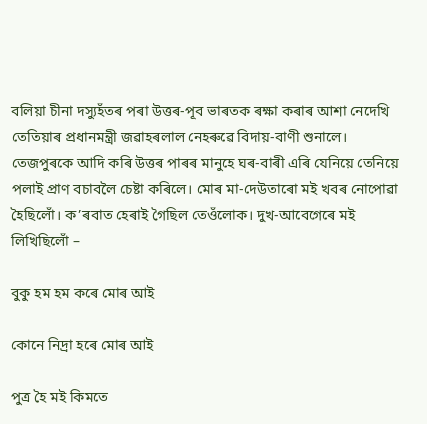বলিয়া চীনা দস্যুহঁতৰ পৰা উত্তৰ-পূব ভাৰতক ৰক্ষা কৰাৰ আশা নেদেখি তেতিয়াৰ প্ৰধানমন্ত্ৰী জৱাহৰলাল নেহৰুৱে বিদায়-বাণী শুনালে। তেজপুৰকে আদি কৰি উত্তৰ পাৰৰ মানুহে ঘৰ-বাৰী এৰি যেনিয়ে তেনিয়ে পলাই প্রাণ বচাবলৈ চেষ্টা কৰিলে। মোৰ মা-দেউতাৰো মই খবৰ নোপোৱা হৈছিলোঁ। ক’ৰবাত হেৰাই গৈছিল তেওঁলোক। দুখ-আবেগেৰে মই লিখিছিলোঁ –

বুকু হম হম কৰে মোৰ আই

কোনে নিদ্রা হৰে মোৰ আই

পুত্ৰ হৈ মই কিমতে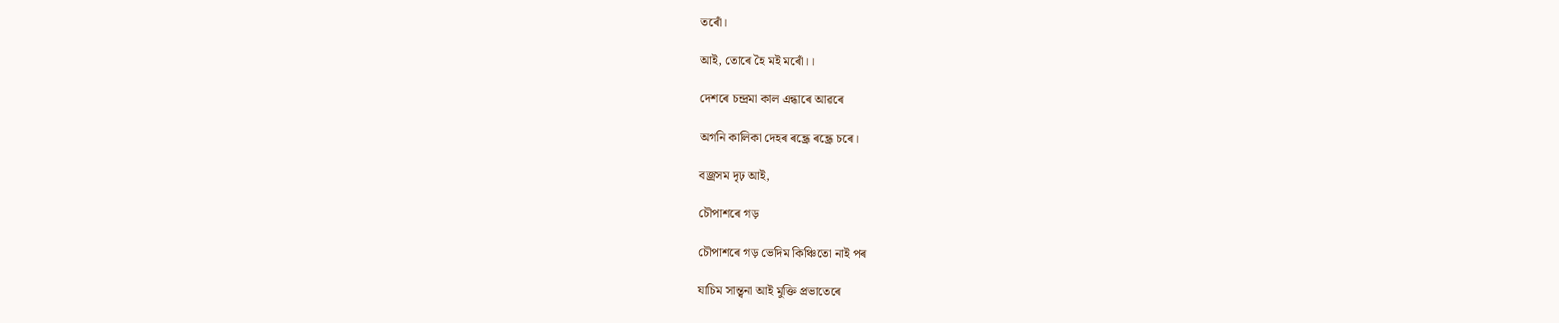তৰোঁ।

আই, তোৰে হৈ মই মৰোঁ।।

দেশৰে চন্দ্ৰমা কাল এন্ধাৰে আৱৰে

অগনি কালিকা দেহৰ ৰন্ধ্ৰে ৰন্ধ্ৰে চৰে।

বজ্রসম দৃঢ় আই,

চৌপাশৰে গড়

চৌপাশৰে গড় ভেদিম কিঞ্চিতো নাই পৰ

যাচিম সান্ত্বনা আই মুক্তি প্রভাতেৰে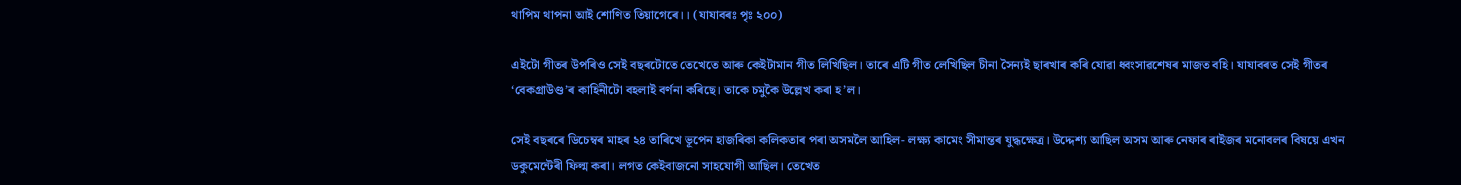থাপিম থাপনা আই শোণিত তিয়াগেৰে।। (যাযাবৰঃ পৃঃ ২০০)

এইটো গীতৰ উপৰিও সেই বছৰটোতে তেখেতে আৰু কেইটামান গীত লিখিছিল। তাৰে এটি গীত লেখিছিল চীনা সৈন্যই ছাৰখাৰ কৰি যোৱা ধ্বংসাৱশেষৰ মাজত বহি। যাযাবৰত সেই গীতৰ ‘বেকগ্রাউণ্ড’ৰ কাহিনীটো বহলাই বর্ণনা কৰিছে। তাকে চমুকৈ উল্লেখ কৰা হ’ল।

সেই বছৰৰে ডিচেম্বৰ মাহৰ ২৪ তাৰিখে ভূপেন হাজৰিকা কলিকতাৰ পৰা অসমলৈ আহিল- লক্ষ্য কামেং সীমান্তৰ যুদ্ধক্ষেত্র। উদ্দেশ্য আছিল অসম আৰু নেফাৰ ৰাইজৰ মনোবলৰ বিষয়ে এখন ডকুমেন্টেৰী ফিল্ম কৰা। লগত কেইবাজনো সাহযোগী আছিল। তেখেত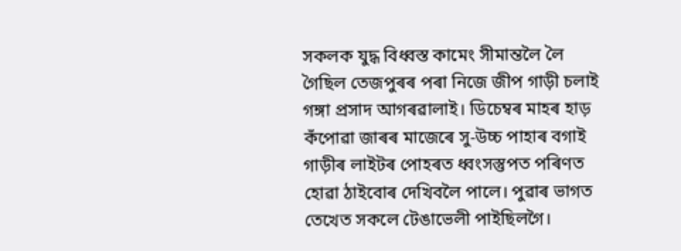সকলক যুদ্ধ বিধ্বস্ত কামেং সীমান্তলৈ লৈ গৈছিল তেজপুৰৰ পৰা নিজে জীপ গাড়ী চলাই গঙ্গা প্রসাদ আগৰৱালাই। ডিচেম্বৰ মাহৰ হাড় কঁপোৱা জাৰৰ মাজেৰে সু-উচ্চ পাহাৰ বগাই গাড়ীৰ লাইটৰ পোহৰত ধ্বংসস্তুপত পৰিণত হোৱা ঠাইবোৰ দেখিবলৈ পালে। পুৱাৰ ভাগত তেখেত সকলে টেঙাভেলী পাইছিলগৈ।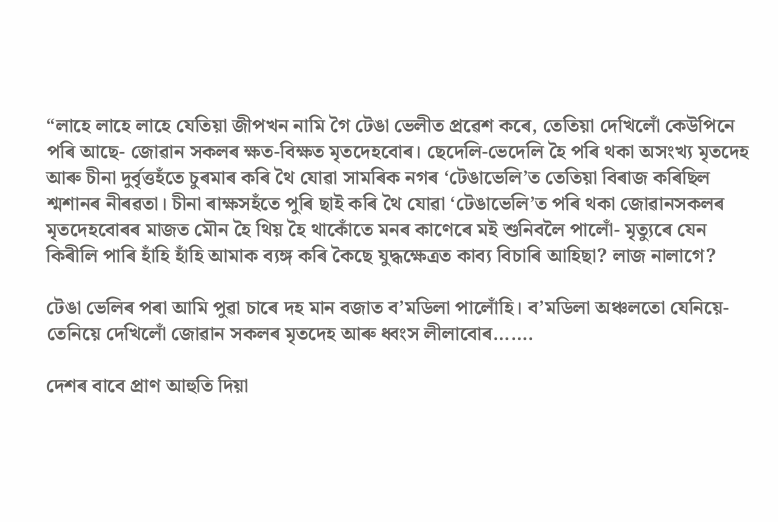“লাহে লাহে লাহে যেতিয়া জীপখন নামি গৈ টেঙা ভেলীত প্রৱেশ কৰে, তেতিয়া দেখিলোঁ কেউপিনে পৰি আছে- জোৱান সকলৰ ক্ষত-বিক্ষত মৃতদেহবোৰ। ছেদেলি-ভেদেলি হৈ পৰি থকা অসংখ্য মৃতদেহ আৰু চীনা দুৰ্বৃত্তহঁতে চুৰমাৰ কৰি থৈ যোৱা সামৰিক নগৰ ‘টেঙাভেলি’ত তেতিয়া বিৰাজ কৰিছিল শ্মশানৰ নীৰৱতা। চীনা ৰাক্ষসহঁতে পুৰি ছাই কৰি থৈ যোৱা ‘টেঙাভেলি’ত পৰি থকা জোৱানসকলৰ মৃতদেহবোৰৰ মাজত মৌন হৈ থিয় হৈ থাকোঁতে মনৰ কাণেৰে মই শুনিবলৈ পালোঁ- মৃত্যুৰে যেন কিৰীলি পাৰি হাঁহি হাঁহি আমাক ব্যঙ্গ কৰি কৈছে যুদ্ধক্ষেত্ৰত কাব্য বিচাৰি আহিছা? লাজ নালাগে?

টেঙা ভেলিৰ পৰা আমি পুৱা চাৰে দহ মান বজাত ব’মডিলা পালোঁহি। ব’মডিলা অঞ্চলতো যেনিয়ে-তেনিয়ে দেখিলোঁ জোৱান সকলৰ মৃতদেহ আৰু ধ্বংস লীলাবোৰ…….

দেশৰ বাবে প্ৰাণ আহুতি দিয়া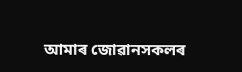আমাৰ জোৱানসকলৰ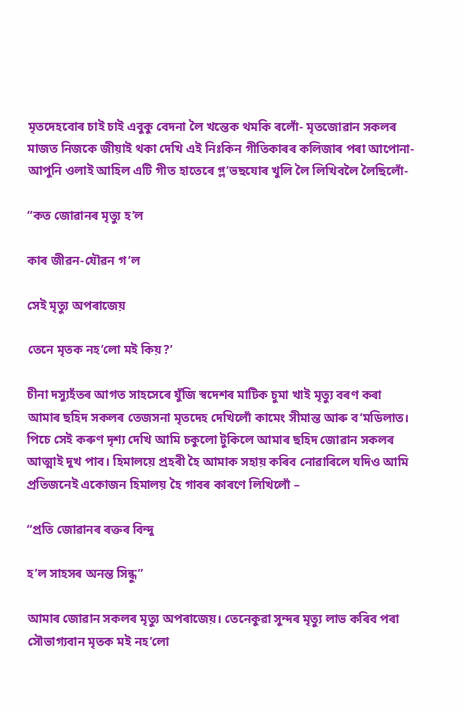মৃতদেহবোৰ চাই চাই এবুকু বেদনা লৈ খন্তেক থমকি ৰলোঁ- মৃতজোৱান সকলৰ মাজত নিজকে জীয়াই থকা দেখি এই নিঃকিন গীতিকাৰৰ কলিজাৰ পৰা আপোনা-আপুনি ওলাই আহিল এটি গীত হাতেৰে গ্ল’ভছযোৰ খুলি লৈ লিখিবলৈ লৈছিলোঁ-

“কত জোৱানৰ মৃত্যু হ’ল

কাৰ জীৱন-যৌৱন গ’ল

সেই মৃত্যু অপৰাজেয়

তেনে মৃতক নহ’লো মই কিয়?’

চীনা দস্যুহঁতৰ আগত সাহসেৰে যুঁজি স্বদেশৰ মাটিক চুমা খাই মৃত্যু বৰণ কৰা আমাৰ ছহিদ সকলৰ তেজসনা মৃতদেহ দেখিলোঁ কামেং সীমান্ত আৰু ব’মডিলাত। পিচে সেই কৰুণ দৃশ্য দেখি আমি চকুলো টুকিলে আমাৰ ছহিদ জোৱান সকলৰ আত্মাই দুখ পাব। হিমালয়ে প্ৰহৰী হৈ আমাক সহায় কৰিব নোৱাৰিলে যদিও আমি প্রতিজনেই একোজন হিমালয় হৈ গাবৰ কাৰণে লিখিলোঁ –

“প্রতি জোৱানৰ ৰক্তৰ বিন্দু

হ’ল সাহসৰ অনন্ত সিন্ধু”

আমাৰ জোৱান সকলৰ মৃত্যু অপৰাজেয়। তেনেকুৱা সুন্দৰ মৃত্যু লাভ কৰিব পৰা সৌভাগ্যবান মৃতক মই নহ’লো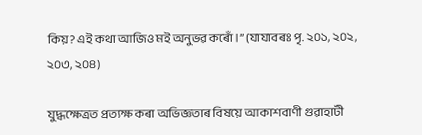কিয়? এই কথা আজিও মই অনুভৱ কৰোঁ।” (যাযাবৰঃ পৃ. ২০১, ২০২, ২০৩, ২০৪)

যুদ্ধক্ষেত্ৰত প্রত্যক্ষ কৰা অভিজ্ঞতাৰ বিষয়ে আকাশবাণী গুৱাহাটী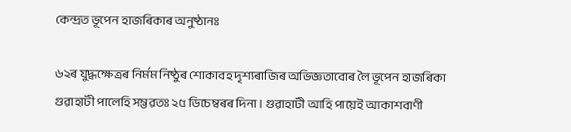কেন্দ্রত ভূপেন হাজৰিকাৰ অনুষ্ঠানঃ

৬২ৰ যুদ্ধক্ষেত্ৰৰ নিৰ্মম নিষ্ঠুৰ শোকাবহ দৃশ্যৰাজিৰ অভিজ্ঞতাবোৰ লৈ ভূপেন হাজৰিকা গুৱাহাটী পালেহি সম্ভৱতঃ ২৫ ডিচেম্বৰৰ দিনা। গুৱাহাটী আহি পায়েই আকাশবাণী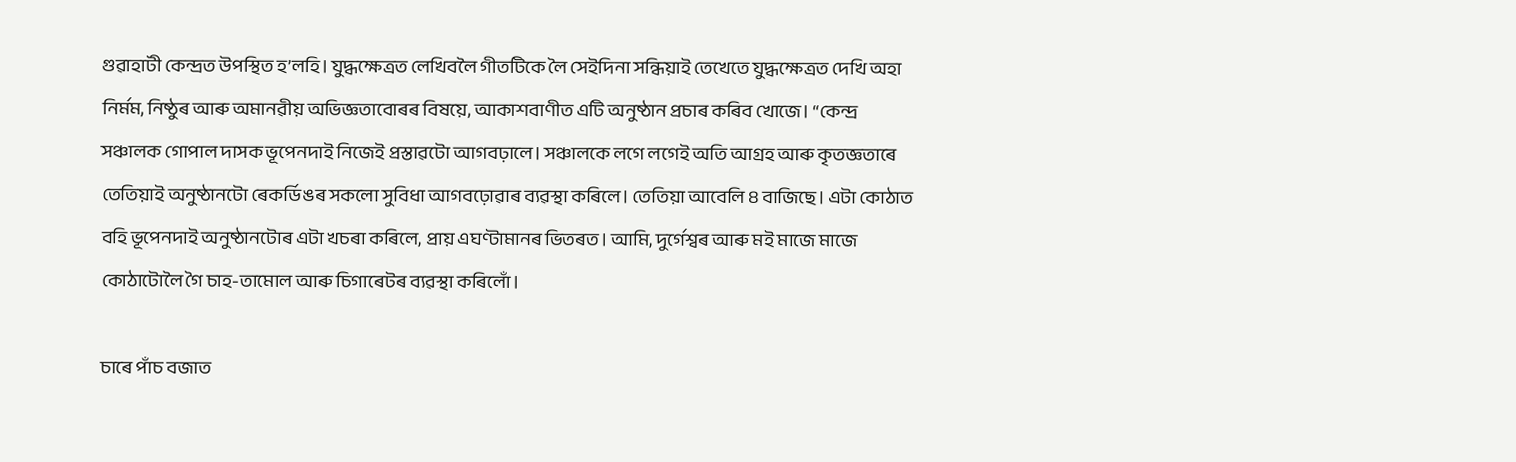গুৱাহাটী কেন্দ্রত উপস্থিত হ’লহি। যুদ্ধক্ষেত্রত লেখিবলৈ গীতটিকে লৈ সেইদিনা সন্ধিয়াই তেখেতে যুদ্ধক্ষেত্রত দেখি অহা নির্মম, নিষ্ঠুৰ আৰু অমানৱীয় অভিজ্ঞতাবোৰৰ বিষয়ে, আকাশবাণীত এটি অনুষ্ঠান প্রচাৰ কৰিব খোজে। “কেন্দ্র সঞ্চালক গোপাল দাসক ভূপেনদাই নিজেই প্রস্তাৱটো আগবঢ়ালে। সঞ্চালকে লগে লগেই অতি আগ্রহ আৰু কৃতজ্ঞতাৰে তেতিয়াই অনুষ্ঠানটো ৰেকর্ডিঙৰ সকলো সুবিধা আগবঢ়োৱাৰ ব্যৱস্থা কৰিলে। তেতিয়া আবেলি ৪ বাজিছে। এটা কোঠাত বহি ভূপেনদাই অনুষ্ঠানটোৰ এটা খচৰা কৰিলে, প্রায় এঘণ্টামানৰ ভিতৰত। আমি, দুর্গেশ্বৰ আৰু মই মাজে মাজে কোঠাটোলৈ গৈ চাহ-তামোল আৰু চিগাৰেটৰ ব্যৱস্থা কৰিলোঁ।

চাৰে পাঁচ বজাত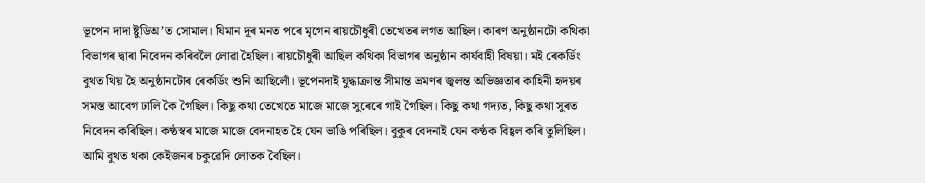ভূপেন দাদা ষ্টুডিঅ’ত সোমাল। যিমান দূৰ মনত পৰে মৃগেন ৰায়চৌধুৰী তেখেতৰ লগত আছিল। কাৰণ অনুষ্ঠানটো কথিকা বিভাগৰ দ্বাৰা নিবেদন কৰিবলৈ লোৱা হৈছিল। ৰায়চৌধুৰী আছিল কথিকা বিভাগৰ অনুষ্ঠান কার্যবাহী বিষয়া। মই ৰেকর্ডিং বুথত থিয় হৈ অনুষ্ঠানটোৰ ৰেকর্ডিং শুনি আছিলোঁ। ভূপেনদাই যুদ্ধাক্রান্ত সীমান্ত ভ্ৰমণৰ জ্বলন্ত অভিজ্ঞতাৰ কাহিনী হৃদয়ৰ সমস্ত আবেগ ঢালি কৈ গৈছিল। কিছু কথা তেখেতে মাজে মাজে সুৰেৰে গাই গৈছিল। কিছু কথা গদ্যত, কিছু কথা সুৰত নিবেদন কৰিছিল। কণ্ঠস্বৰ মাজে মাজে বেদনাহত হৈ যেন ভাঙি পৰিছিল। বুকুৰ বেদনাই যেন কণ্ঠক বিহ্বল কৰি তুলিছিল। আমি বুথত থকা কেইজনৰ চকুৱেদি লোতক বৈছিল।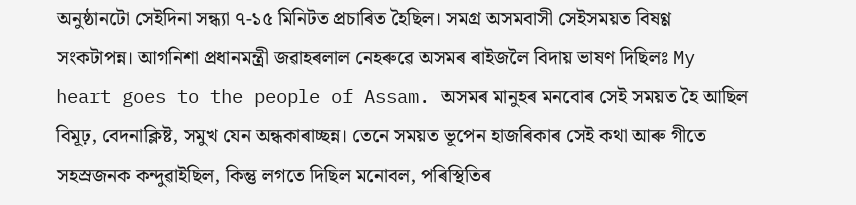অনুষ্ঠানটো সেইদিনা সন্ধ্যা ৭-১৫ মিনিটত প্রচাৰিত হৈছিল। সমগ্র অসমবাসী সেইসময়ত বিষণ্ণ সংকটাপন্ন। আগনিশা প্রধানমন্ত্রী জৱাহৰলাল নেহৰুৱে অসমৰ ৰাইজলৈ বিদায় ভাষণ দিছিলঃ My heart goes to the people of Assam. অসমৰ মানুহৰ মনবোৰ সেই সময়ত হৈ আছিল বিমূঢ়, বেদনাক্লিষ্ট, সমুখ যেন অন্ধকাৰাচ্ছন্ন। তেনে সময়ত ভূপেন হাজৰিকাৰ সেই কথা আৰু গীতে সহস্ৰজনক কন্দুৱাইছিল, কিন্তু লগতে দিছিল মনোবল, পৰিস্থিতিৰ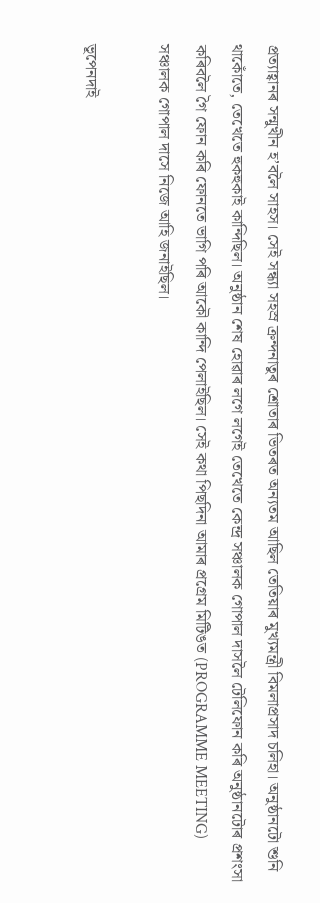প্ৰত্যাহ্বানৰ সন্মুখীন হ’বলৈ সাহস। সেই সন্ধ্যা সহস্র ক্রন্দনাতুৰ শ্ৰোতাৰ ভিতৰত অন্যতম আছিল তেতিয়াৰ মুখ্যমন্ত্রী বিমলাপ্রসাদ চলিহা। অনুষ্ঠানটো শুনি থাকোঁতে, তেখেতে হুকহুকাই কান্দিছিল। অনুষ্ঠান শেষ হোৱাৰ লগে লগেই তেখেতে কেন্দ্র সঞ্চালক গোপাল দাসলৈ টেলিফোন কৰি অনুষ্ঠানটোৰ প্ৰশংসা কৰিবলৈ গৈ ফোন কৰি ফোনতে ভাগি পৰি আকৌ কান্দি পেলাইছিল। সেই কথা পিছদিনা আমাৰ প্ৰগ্ৰেম মিটিঙত (PROGRAMME MEETING) সঞ্চালক গোপাল দাসে নিজে আহি জনাইছিল।

ভূপেনদাই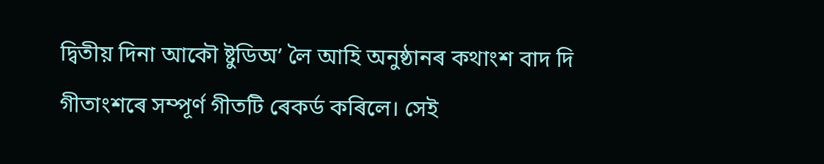দ্বিতীয় দিনা আকৌ ষ্টুডিঅ’ লৈ আহি অনুষ্ঠানৰ কথাংশ বাদ দি গীতাংশৰে সম্পূৰ্ণ গীতটি ৰেকৰ্ড কৰিলে। সেই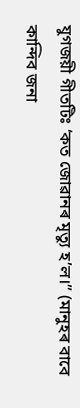যুগজয়ী গীতটিঃ ‘কত জোৱানৰ মৃত্যু হ’ল।” (মানুহৰ বাবে কান্দিব জনা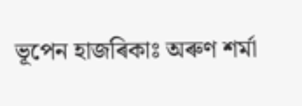ভূপেন হাজৰিকাঃ অৰুণ শৰ্মা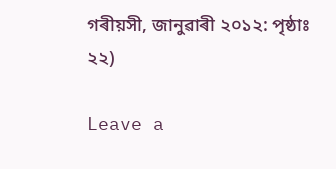গৰীয়সী, জানুৱাৰী ২০১২: পৃষ্ঠাঃ ২২)

Leave a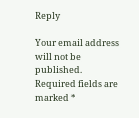Reply

Your email address will not be published. Required fields are marked *